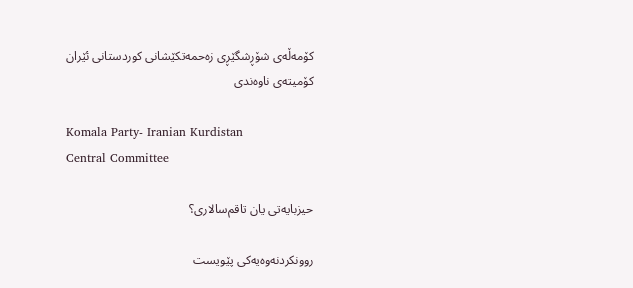كۆمه‌ڵه‌ی شۆڕشگێڕی زه‌حمه‌تكێشانی كوردستانی ئێران
كۆمیته‌ی ناوه‌ندی

Komala Party- Iranian Kurdistan
Central Committee

حیزبایه‌تی‌ یان تاقم‌سالاری‌؟

روونكردنه‌وه‌یه‌كی‌ پێویست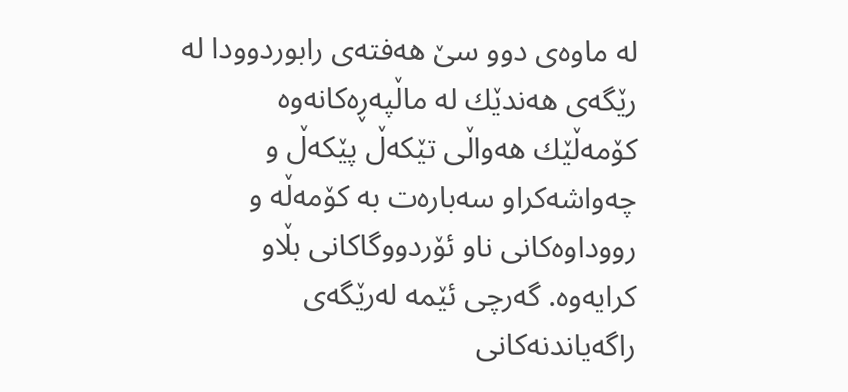له‌ ماوه‌ی‌ دوو سێ‌ هه‌فته‌ی‌ رابوردوودا له‌ رێگه‌ی‌ هه‌ندێك له‌ ماڵپه‌ڕه‌كانه‌وه‌ كۆمه‌ڵێك هه‌واڵی‌ تێكه‌ڵ‌ پێكه‌ڵ‌ و چه‌واشه‌كراو سه‌باره‌ت به‌ كۆمه‌ڵه‌ و رووداوه‌كانی‌ ناو ئۆردووگاكانی‌ بڵاو كرایه‌وه‌. گه‌رچی‌ ئێمه‌ له‌رێگه‌ی‌ راگه‌یاندنه‌كانی‌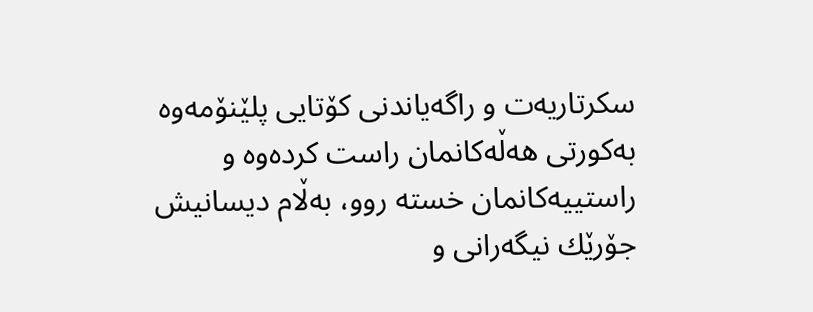سكرتاریه‌ت و راگه‌یاندنی‌ كۆتایی‌ پلێنۆمه‌وه‌ به‌كورتی‌ هه‌ڵه‌كانمان راست كرده‌وه‌ و راستییه‌كانمان خسته‌ روو، به‌ڵام دیسانیش جۆرێك نیگه‌رانی‌ و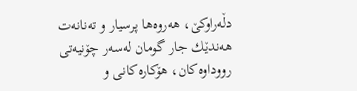دڵه‌راوكێ‌، هه‌روه‌ها پرسیار و ته‌نانه‌ت هه‌ندێك جار گومان له‌سه‌ر چۆنیه‌تی‌ رووداوه‌كان، هۆكاره‌كانی‌ و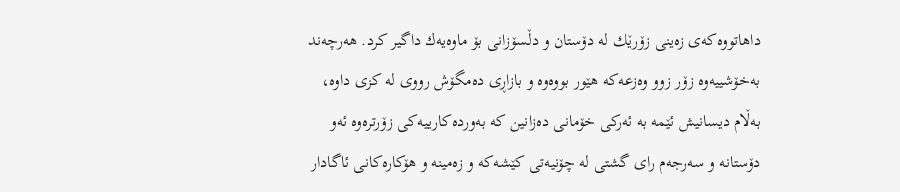داهاتووه‌كه‌ی‌ زه‌ینی‌ زۆرێك له‌ دۆستان و دڵسۆزانی‌ بۆ ماوه‌یه‌ك داگیر كرد. هه‌رچه‌ند به‌خۆشییه‌وه‌ زۆر زوو وه‌زعه‌كه‌ هێور بووه‌وه‌ و بازاڕی‌ ده‌مگۆش رووی‌ له‌ كزی‌ داوه‌، به‌ڵام دیسانیش ئێمه‌ به‌ ئه‌ركی‌ خۆمانی‌ ده‌زانین كه‌ به‌ورده‌كارییه‌كی‌ زۆرتره‌وه‌ ئه‌و دۆستانه‌ و سه‌رجه‌م رای‌ گشتی‌ له‌ چۆنیه‌تی‌ كێشه‌كه‌ و زه‌مینه‌ و هۆكاره‌كانی‌ ئاگادار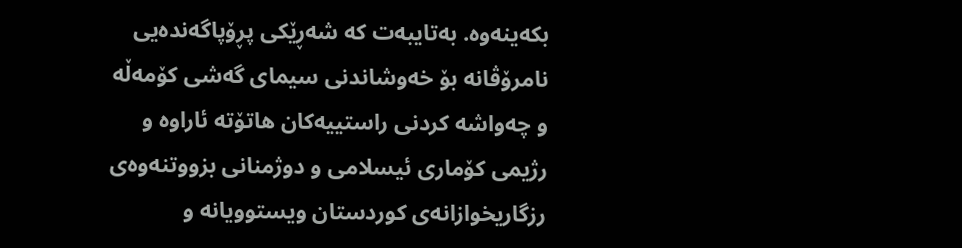بكه‌ینه‌وه‌. به‌تایبه‌ت كه‌ شه‌ڕێكی‌ پڕۆپاگه‌نده‌یی‌ نامرۆڤانه‌ بۆ خه‌وشاندنی‌ سیمای‌ گه‌شی‌ كۆمه‌ڵه‌ و چه‌واشه‌ كردنی‌ راستییه‌كان هاتۆته‌ ئاراوه‌ و رژیمی‌ كۆماری‌ ئیسلامی‌ و دوژمنانی‌ بزووتنه‌وه‌ی‌ رزگاریخوازانه‌ی‌ كوردستان ویستوویانه‌ و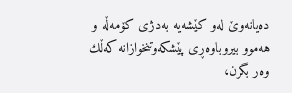ده‌یانه‌وێ‌ له‌و كێشه‌یه‌ به‌دژی‌ كۆمه‌ڵه‌ و هه‌موو بیروباوه‌ڕی‌ پێشكه‌وتنخوازانه‌ كه‌ڵك وه‌ر بگرن،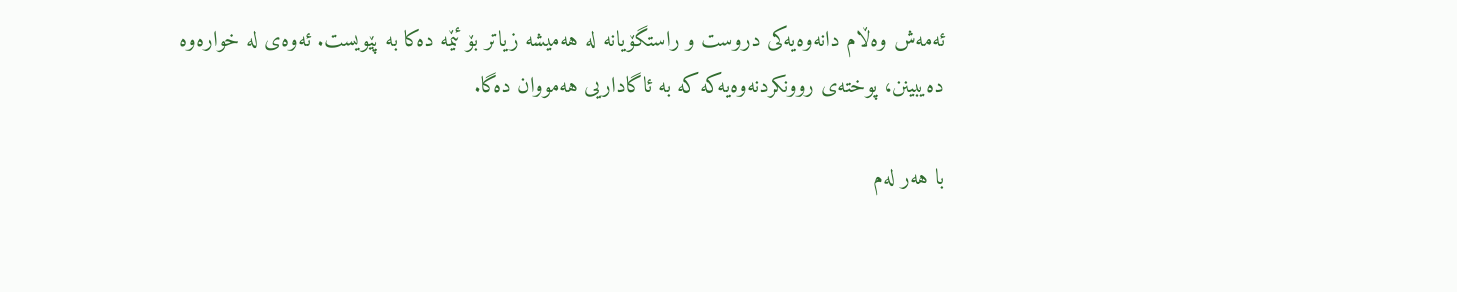ئه‌مه‌ش وه‌ڵام دانه‌وه‌یه‌كی‌ دروست و راستگۆیانه‌ له‌ هه‌میشه‌ زیاتر بۆ ئێمه‌ ده‌كا به‌ پێویست. ئه‌وه‌ی‌ له‌ خواره‌وه‌ ده‌یبینن، پوخته‌ی‌ روونكردنه‌وه‌یه‌كه‌ كه‌ به‌ ئاگاداریی‌ هه‌مووان ده‌گا.

با هه‌ر له‌م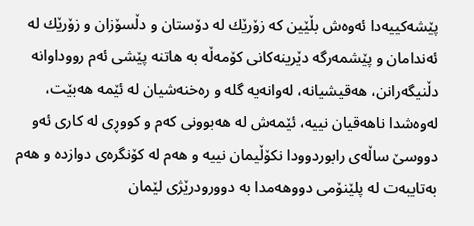پێشه‌كییه‌دا ئه‌وه‌ش بڵێین كه‌ زۆرێك له‌ دۆستان و دڵسۆزان و زۆرێك له‌ ئه‌ندامان و پێشمه‌رگه‌ دێرینه‌كانی‌ كۆمه‌ڵه‌ به‌ هاتنه‌ پێشی‌ ئه‌م رووداوانه‌ دڵنیگه‌رانن، هه‌قیشیانه‌، له‌وانه‌یه‌ گله‌ و ره‌خنه‌شیان له‌ ئێمه‌ هه‌بێت، له‌وه‌شدا ناهه‌قیان نییه‌، ئێمه‌ش له‌ هه‌بوونی‌ كه‌م و كووڕی‌ له‌ كاری‌ ئه‌و دووسێ‌ ساڵه‌ی‌ رابوردوودا نكۆڵیمان نییه‌ و هه‌م له‌ كۆنگره‌ی‌ دوازده‌ و هه‌م به‌تایبه‌ت له‌ پلێنۆمی‌ دووهه‌مدا به‌ دوورودرێژی‌ لێمان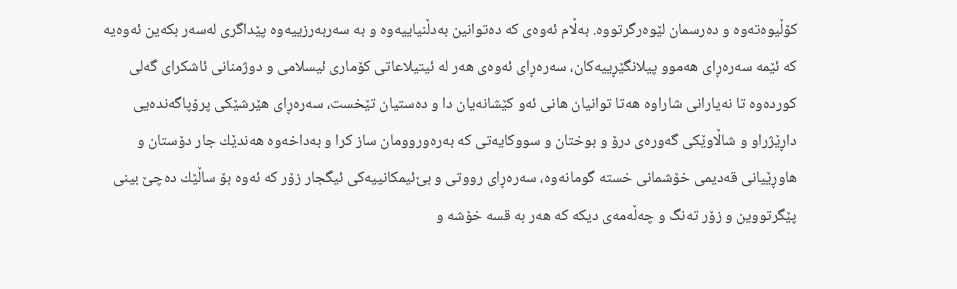كۆڵیوه‌ته‌وه‌ و ده‌رسمان لێوه‌رگرتووه‌. به‌ڵام ئه‌وه‌ی‌ كه‌ ده‌توانین به‌دڵنیاییه‌وه‌ و به‌ سه‌ربه‌رزییه‌وه‌ پێداگری‌ له‌سه‌ر بكه‌ین ئه‌وه‌یه‌ كه‌ ئێمه‌ سه‌ره‌ڕای‌ هه‌موو پیلانگێڕییه‌كان، سه‌ره‌ڕای‌ ئه‌وه‌ی‌ هه‌ر له‌ ئیتیلاعاتی‌ كۆماری‌ ئیسلامی‌ و دوژمنانی‌ ئاشكرای‌ گه‌لی‌ كورده‌وه‌ تا نه‌یارانی‌ شاراوه‌ هه‌تا توانیان هانی‌ ئه‌و كێشانه‌یان دا و ده‌ستیان تێخست، سه‌ره‌ڕای‌ هێرشێكی‌ پرۆپاگه‌نده‌یی‌ داڕێژراو و شاڵاوێكی‌ گه‌وره‌ی‌ درۆ و بوختان و سووكایه‌تی‌ كه‌ به‌ره‌وروومان ساز كرا و به‌داخه‌وه‌ هه‌ندێك جار دۆستان و هاوڕێیانی‌ قه‌دیمی‌ خۆشمانی‌ خسته‌ گومانه‌وه‌، سه‌ره‌ڕای‌ رووتی‌ و بێ‌ئیمكانییه‌كی‌ ئیگجار زۆر كه‌ ئه‌وه‌ بۆ ساڵێك ده‌چێ‌ بینی‌ پێگرتووین و زۆر ته‌نگ و چه‌ڵه‌مه‌ی‌ دیكه‌ كه‌ هه‌ر به‌ قسه‌ خۆشه‌ و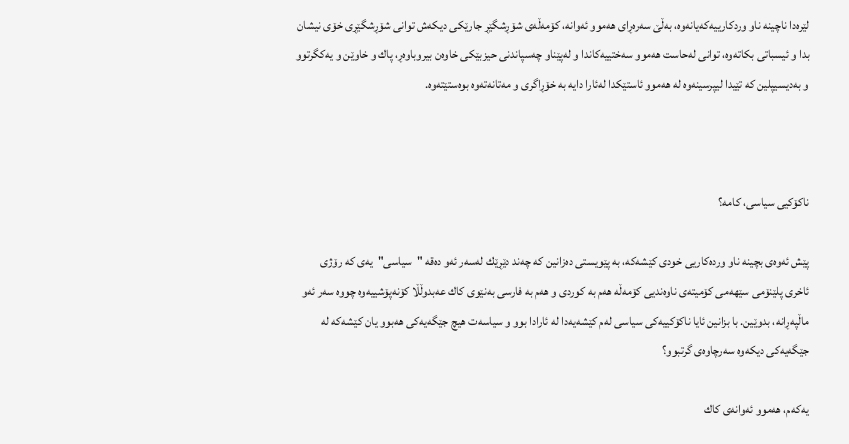لێره‌دا ناچینه‌ ناو وردكارییه‌كه‌یانه‌وه‌، به‌ڵێ‌ سه‌ره‌ڕای‌ هه‌موو ئه‌وانه‌، كۆمه‌ڵه‌ی‌ شۆڕشگێڕ جارێكی‌ دیكه‌ش توانی‌ شۆڕشگێڕی‌ خۆی‌ نیشان بدا و ئیسباتی‌ بكاته‌وه‌، توانی‌ له‌حاست هه‌موو سه‌ختییه‌كاندا و له‌پێناو چه‌سپاندنی‌ حیزبێكی‌ خاوه‌ن بیروباوه‌ڕ، پاك و خاوێن و یه‌كگرتوو و به‌دیسیپلین كه‌ تێیدا لیپرسینه‌وه‌ له‌ هه‌موو ئاستێكدا له‌ئارا دایه‌ به‌ خۆڕاگری‌ و مه‌تانه‌ته‌وه‌ بوه‌ستێته‌وه‌.



ناكۆكیی‌ سیاسی‌، كامه‌؟

پێش ئه‌وه‌ی‌ بچینه‌ ناو ورده‌كاریی‌ خودی‌ كێشه‌كه‌، به‌ پێویستی‌ ده‌زانین كه‌ چه‌ند دێڕێك له‌سه‌ر ئه‌و ده‌قه‌ "سیاسی‌"یه‌ی‌ كه‌ رۆژی‌ ئاخری‌ پلێنۆمی‌ سێهه‌می‌ كۆمیته‌ی‌ ناوه‌ندیی‌ كۆمه‌ڵه‌ هه‌م به‌ كوردی‌ و هه‌م به‌ فارسی‌ به‌نێوی‌ كاك عه‌بدوڵڵا كۆنه‌پۆشییه‌وه‌ چووه‌ سه‌ر ئه‌و ماڵپه‌ڕانه‌، بدوێین. با بزانین ئایا ناكۆكییه‌كی‌ سیاسی‌ له‌م كێشه‌یه‌دا له‌ ئارادا بوو و سیاسه‌ت هیچ جێگه‌یه‌كی‌ هه‌بوو یان كێشه‌كه‌ له‌ جێگه‌یه‌كی‌ دیكه‌وه‌ سه‌رچاوه‌ی‌ گرتبوو؟

یه‌كه‌م، هه‌موو ئه‌وانه‌ی‌ كاك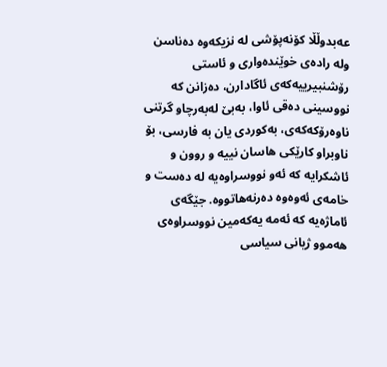عه‌بدوڵڵا كۆنه‌پۆشی‌ له‌ نزیكه‌وه‌ ده‌ناسن وله‌ راده‌ی‌ خوێنده‌واری‌ و ئاستی‌ رۆشنبیرییه‌كه‌ی‌ ئاگادارن، ده‌زانن كه‌ نووسینی‌ ده‌قی‌ ئاوا، به‌بێ‌ له‌به‌رچاو گرتنی‌ ناوه‌رۆكه‌كه‌ی‌، به‌كوردی‌ یان به‌ فارسی‌، بۆ ناوبراو كارێكی‌ هاسان نییه‌ و روون و ئاشكرایه‌ كه‌ ئه‌و نووسراوه‌یه‌ له‌ ده‌ست و خامه‌ی‌ ئه‌وه‌وه‌ ده‌رنه‌هاتووه‌. جێگه‌ی‌ ئاماژه‌یه‌ كه‌ ئه‌مه‌ یه‌كه‌مین نووسراوه‌ی‌ هه‌موو ژیانی‌ سیاسی‌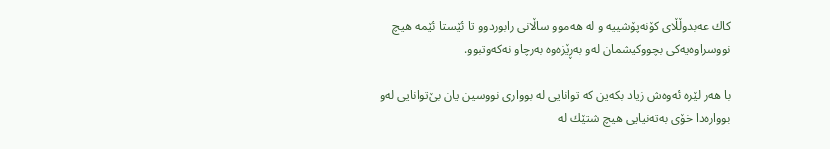كاك عه‌بدوڵڵای‌ كۆنه‌پۆشییه‌ و له‌ هه‌موو ساڵانی‌ رابوردوو تا ئێستا ئێمه‌ هیچ نووسراوه‌یه‌كی‌ بچووكیشمان له‌و به‌ڕێزه‌وه‌ به‌رچاو نه‌كه‌وتبوو.

با هه‌ر لێره‌ ئه‌وه‌ش زیاد بكه‌ین كه‌ توانایی‌ له‌ بوواری‌ نووسین یان بێ‌توانایی‌ له‌و بوواره‌دا خۆی‌ به‌ته‌نیایی‌ هیچ شتێك له‌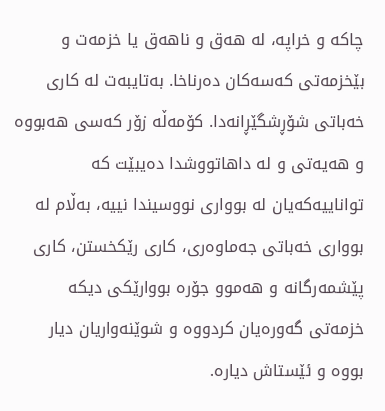چاكه‌ و خراپه‌، له‌ هه‌ق و ناهه‌ق یا خزمه‌ت و بێخزمه‌تی‌ كه‌سه‌كان ده‌رناخا. به‌تایبه‌ت له‌ كاری‌ خه‌باتی‌ شۆڕشگێڕانه‌دا. كۆمه‌ڵه‌ زۆر كه‌سی‌ هه‌بووه‌ و هه‌یه‌تی‌ و له‌ داهاتووشدا ده‌یبێت كه‌ تواناییه‌كه‌یان له‌ بوواری‌ نووسیندا نییه‌، به‌ڵام له‌ بوواری‌ خه‌باتی‌ جه‌ماوه‌ری‌، كاری‌ رێكخستن، كاری‌ پێشمه‌رگانه‌ و هه‌موو جۆره‌ بووارێكی‌ دیكه‌ خزمه‌تی‌ گه‌وره‌یان كردووه‌ و شوێنه‌واریان دیار بووه‌ و ئێستاش دیاره‌.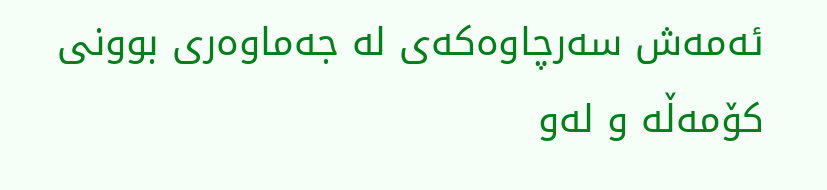ئه‌مه‌ش سه‌رچاوه‌كه‌ی‌ له‌ جه‌ماوه‌ری‌ بوونی‌ كۆمه‌ڵه‌ و له‌و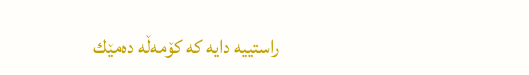راستییه‌ دایه‌ كه‌ كۆمه‌ڵه‌ ده‌مێك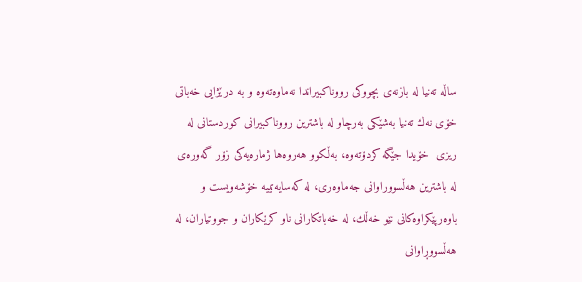ساڵه‌ ته‌نیا له‌ بازنه‌ی‌ بچووكی‌ رووناكبیراندا نه‌ماوه‌ته‌وه‌ و به‌ درێژایی‌ خه‌باتی‌ خۆی‌ نه‌ك ته‌نیا به‌شێكی‌ به‌رچاو له‌ باشترین رووناكبیرانی‌ كوردستانی‌ له‌ ریزی‌  خۆیدا جێگه‌ كردۆته‌وه‌، به‌ڵكوو هه‌روه‌ها ژماره‌یه‌كی‌ زۆر گه‌وره‌ی‌ له‌ باشترین هه‌ڵسووراوانی‌ جه‌ماوه‌ری‌، له‌ كه‌سایه‌تییه‌ خۆشه‌ویست و باوه‌رپێكراوه‌كانی‌ نێو خه‌ڵك، له‌ خه‌باتكارانی‌ ناو كرێكاران و جووتیاران، له‌ هه‌ڵسووڕاوانی‌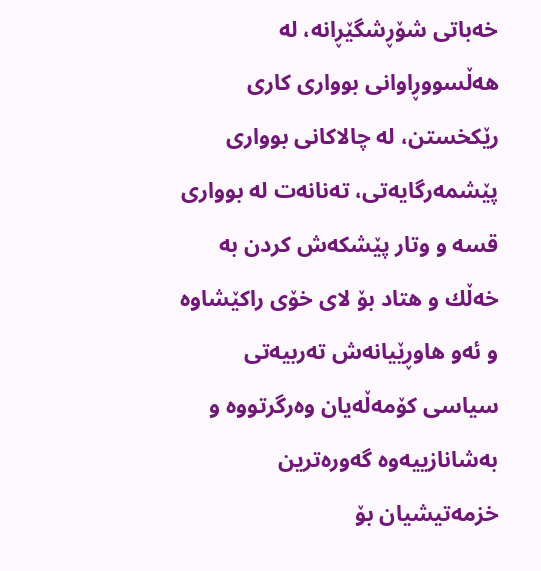خه‌باتی‌ شۆڕشگێڕانه‌، له‌ هه‌ڵسووڕاوانی‌ بوواری‌ كاری‌ رێكخستن، له‌ چالاكانی‌ بوواری‌ پێشمه‌رگایه‌تی‌، ته‌نانه‌ت له‌ بوواری‌ قسه‌ و وتار پێشكه‌ش كردن به‌ خه‌ڵك و هتاد بۆ لای‌ خۆی‌ راكێشاوه‌ و ئه‌و هاوڕێیانه‌ش ته‌ربیه‌تی‌ سیاسی‌ كۆمه‌ڵه‌یان وه‌رگرتووه‌ و به‌شانازییه‌وه‌ گه‌وره‌ترین خزمه‌تیشیان بۆ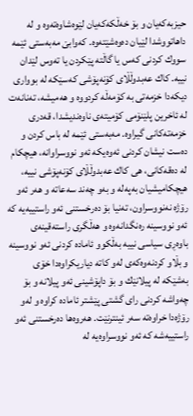حیزبه‌كه‌یان و بۆ خه‌ڵكه‌كه‌یان لێوه‌شاوه‌ته‌وه‌ و له‌ داهاتووشدا لێیان ده‌وه‌شێته‌وه‌. كه‌وابێ‌ مه‌به‌ستی‌ ئێمه‌ سووك كردنی‌ كه‌س یا گاڵته‌ پێكردن یا ته‌وس لێدان نییه‌. كاك عه‌بدوڵڵای‌ كۆنه‌پۆشی‌ كه‌سێكه‌ له‌ بوواری‌ دیكه‌دا خزمه‌تی‌ به‌ كۆمه‌ڵه‌ كردووه‌ و هه‌میشه‌، ته‌نانه‌ت له‌ ئاخرین پلێنۆمی‌ كۆمیته‌ی‌ ناوه‌ندیشدا، قه‌دری‌ خزمه‌ته‌كانی‌ گیراوه‌. مه‌به‌ستی‌ ئێمه‌ له‌ باس كردن و ده‌ست نیشان كردنی‌ ئه‌وه‌یكه‌ ئه‌و نووسراوانه‌، هیچكام له‌ ده‌قه‌كانی‌، هی‌ كاك عه‌بدوڵڵای‌ كۆنه‌پۆشی‌ نییه‌، هیچكامیشیان به‌په‌له‌ و به‌و چه‌ند سه‌عاته‌ و هه‌ر ئه‌و رۆژه‌ نه‌نووسراون، ته‌نیا بۆ ده‌رخستنی‌ ئه‌و راستییه‌یه‌ كه‌ ئه‌و نووسینه‌ ره‌نگدانه‌وه‌ و هه‌ڵگری‌ راسته‌قینه‌ی‌ باوه‌ڕی‌ سیاسی‌ نییه‌ به‌ڵكوو ئاماده‌ كردنی‌ ئه‌و نووسینه‌ و بڵاو كردنه‌وه‌كه‌ی‌ له‌و كاته‌ دیاریكراوه‌دا خۆی‌ به‌شێكه‌ له‌ پیلانێك و بۆ داپۆشینی‌ ئه‌و پیلانه‌ و بۆ چه‌واشه‌ كردنی‌ رای‌ گشتی‌ پێشتر ئاماده‌ كراوه‌ و له‌و رۆژه‌دا خراوه‌ته‌ سه‌ر ئینترنێت. هه‌روه‌ها ده‌رخستنی‌ ئه‌و راستییه‌شه‌ كه‌ ئه‌و نووسراوه‌یه‌ له‌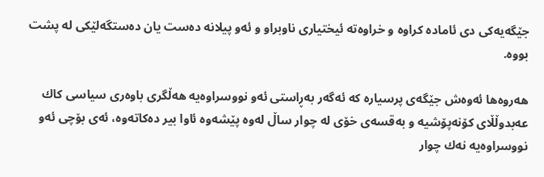جێگه‌یه‌كی‌ دی‌ ئاماده‌ كراوه‌ و خراوه‌ته‌ ئیختیاری‌ ناوبراو و ئه‌و پیلانه‌ ده‌ست یان ده‌ستگه‌لێكی‌ له‌ پشت بووه‌.

هه‌روه‌ها ئه‌وه‌ش جێگه‌ی‌ پرسیاره‌ كه‌ ئه‌گه‌ر به‌ڕاستی‌ ئه‌و نووسراوه‌یه‌ هه‌ڵگری‌ باوه‌ری‌ سیاسی‌ كاك عه‌بدوڵڵای‌ كۆنه‌پۆشیه‌ و به‌قسه‌ی‌ خۆی‌ له‌ چوار ساڵ‌ له‌وه‌ پێشه‌وه‌ ئاوا بیر ده‌كاته‌وه‌، ئه‌ی‌ بۆچی‌ ئه‌و نووسراوه‌یه‌ نه‌ك چوار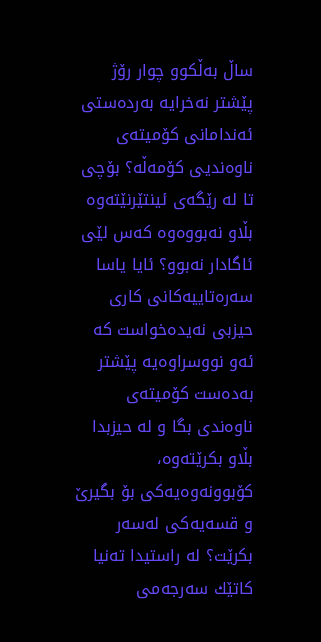ساڵ‌ به‌ڵكوو چوار رۆژ پێشتر نه‌خرایه‌ به‌رده‌ستی‌ ئه‌ندامانی‌ كۆمیته‌ی‌ ناوه‌ندیی‌ كۆمه‌ڵه‌؟ بۆچی‌ تا له‌ رێگه‌ی‌ ئینتێرنێته‌وه‌ بڵاو نه‌بووه‌وه‌ كه‌س لێی‌ ئاگادار نه‌بوو؟ ئایا یاسا سه‌ره‌تاییه‌كانی‌ كاری‌ حیزبی‌ نه‌یده‌خواست كه‌ ئه‌و نووسراوه‌یه‌ پێشتر به‌ده‌ست كۆمیته‌ی‌ ناوه‌ندی‌ بگا و له‌ حیزبدا بڵاو بكرێته‌وه‌، كۆبوونه‌وه‌یه‌كی‌ بۆ بگیرێ‌ و قسه‌یه‌كی‌ له‌سه‌ر بكرێت؟ له‌ راستیدا ته‌نیا كاتێك سه‌رجه‌می‌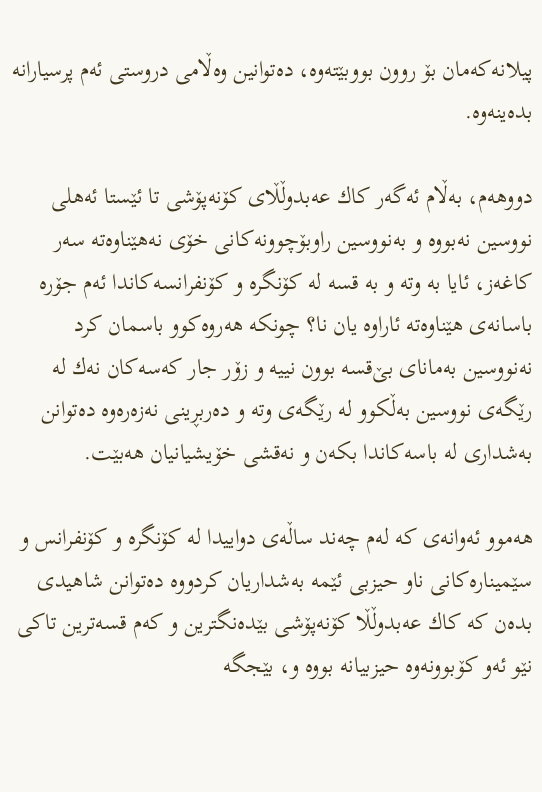پیلانه‌كه‌مان بۆ روون بووبێته‌وه‌، ده‌توانین وه‌ڵامی‌ دروستی‌ ئه‌م پرسیارانه‌ بده‌ینه‌وه‌.

دووهه‌م، به‌ڵام ئه‌گه‌ر كاك عه‌بدوڵڵای‌ كۆنه‌پۆشی‌ تا ئێستا ئه‌هلی‌ نووسین نه‌بووه‌ و به‌نووسین راوبۆچوونه‌كانی‌ خۆی‌ نه‌هێناوه‌ته‌ سه‌ر كاغه‌ز، ئایا به‌ وته‌ و به‌ قسه‌ له‌ كۆنگره‌ و كۆنفرانسه‌كاندا ئه‌م جۆره‌ باسانه‌ی‌ هێناوه‌ته‌ ئاراوه‌ یان نا؟ چونكه‌ هه‌روه‌كوو باسمان كرد نه‌نووسین به‌مانای‌ بێ‌قسه‌ بوون نییه‌ و زۆر جار كه‌سه‌كان نه‌ك له‌ رێگه‌ی‌ نووسین به‌ڵكوو له‌ رێگه‌ی‌ وته‌ و ده‌ربڕینی‌ نه‌زه‌ره‌وه‌ ده‌توانن به‌شداری‌ له‌ باسه‌كاندا بكه‌ن و نه‌قشی‌ خۆیشیانیان هه‌بێت.

هه‌موو ئه‌وانه‌ی‌ كه‌ له‌م چه‌ند ساڵه‌ی‌ دواییدا له‌ كۆنگره‌ و كۆنفرانس و سێمیناره‌كانی‌ ناو حیزبی‌ ئێمه‌ به‌شداریان كردووه‌ ده‌توانن شاهیدی‌ بده‌ن كه‌ كاك عه‌بدوڵڵا كۆنه‌پۆشی‌ بێده‌نگترین و كه‌م قسه‌ترین تاكی‌ نێو ئه‌و كۆبوونه‌وه‌ حیزبیانه‌ بووه‌ و، بێجگه‌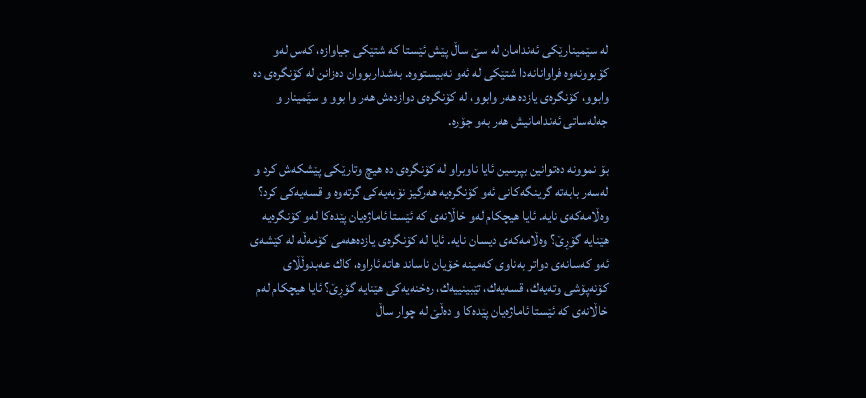له‌ سێمینارێكی‌ ئه‌ندامان له‌ سێ‌ ساڵ‌ پێش ئێستا كه‌ شتێكی‌ جیاوازه‌، كه‌س له‌و كۆبوونه‌وه‌ فراوانانه‌دا شتێكی‌ له‌ ئه‌و نه‌بیستووه‌. به‌شداربووان ده‌زانن له‌ كۆنگره‌ی‌ ده‌ وابوو، كۆنگره‌ی‌ یازده‌ هه‌ر وابوو، له‌ كۆنگره‌ی‌ دوازده‌ش هه‌ر وا بوو و سێَمینار و جه‌له‌ساتی‌ ئه‌ندامانیش هه‌ر به‌و جۆره‌.

بۆ نموونه‌ ده‌توانین بپرسین ئایا ناوبراو له‌ كۆنگره‌ی‌ ده‌ هیچ وتارێكی‌ پێشكه‌ش كرد و له‌سه‌ر بابه‌ته‌ گرینگه‌كانی‌ ئه‌و كۆنگره‌یه‌ هه‌رگیز نۆبه‌یه‌كی‌ گرته‌وه‌ و قسه‌یه‌كی‌ كرد؟ وه‌ڵامه‌كه‌ی‌ نایه‌. ئایا هیچكام له‌و خاڵانه‌ی‌ كه‌ ئێستا ئاماژه‌یان پێده‌كا له‌و كۆنگره‌یه‌ هێنایه‌ گۆڕێ‌؟ وه‌ڵامه‌كه‌ی‌ دیسان نایه‌. ئایا له‌ كۆنگره‌ی‌ یازده‌هه‌می‌ كۆمه‌ڵه‌ له‌ كێشه‌ی‌ ئه‌و كه‌سانه‌ی‌ دواتر به‌ناوی‌ كه‌مینه‌ خۆیان ناساند هاته‌ ئاراوه‌، كاك عه‌بدوڵڵای‌ كۆنه‌پۆشی‌ وته‌یه‌ك، قسه‌یه‌ك، تێبینییه‌ك، ره‌خنه‌یه‌كی‌ هێنایه‌ گۆڕێ‌؟ ئایا هیچكام له‌م خاڵانه‌ی‌ كه‌ ئێستا ئاماژه‌یان پێده‌كا و ده‌ڵێ‌ له‌ چوار ساڵ‌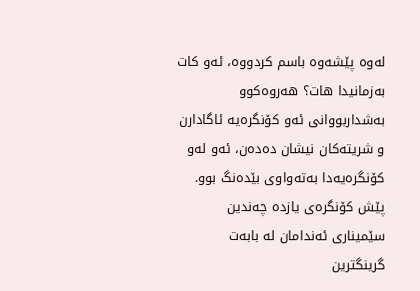له‌وه‌ پێشه‌وه‌ باسم كردووه‌، ئه‌و كات به‌زمانیدا هات؟ هه‌روه‌كوو به‌شداربووانی‌ ئه‌و كۆنگره‌یه‌ ئاگادارن و شریته‌كان نیشان ده‌ده‌ن، ئه‌و له‌و كۆنگره‌یه‌دا به‌ته‌واوی‌ بێده‌نگ بوو. پێش كۆنگره‌ی‌ یازده‌ چه‌ندین سێمیناری‌ ئه‌ندامان له‌ بابه‌ت گرینگترین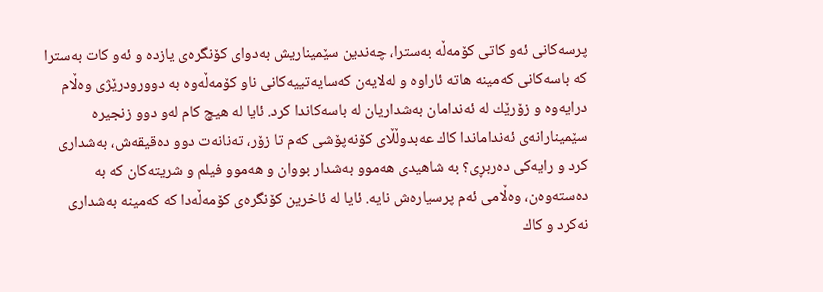پرسه‌كانی‌ ئه‌و كاتی‌ كۆمه‌ڵه‌ به‌سترا، چه‌ندین سێمیناریش به‌دوای‌ كۆنگره‌ی‌ یازده‌ و ئه‌و كات به‌سترا كه‌ باسه‌كانی‌ كه‌مینه‌ هاته‌ ئاراوه‌ و له‌لایه‌ن كه‌سایه‌تییه‌كانی‌ ناو كۆمه‌ڵه‌وه‌ به‌ دوورودرێژی‌ وه‌ڵام درایه‌وه‌ و زۆرێك له‌ ئه‌ندامان به‌شداریان له‌ باسه‌كاندا كرد. ئایا له‌ هیچ كام له‌و دوو زنجیره‌ سێمینارانه‌ی‌ ئه‌نداماندا كاك عه‌بدوڵڵای‌ كۆنه‌پۆشی‌ كه‌م تا زۆر، ته‌نانه‌ت دوو ده‌قیقه‌ش، به‌شداری‌ كرد و رایه‌كی‌ ده‌ربڕی‌؟ به‌ شاهیدی‌ هه‌موو به‌شدار بووان و هه‌موو فیلم و شریته‌كان كه‌ به‌ ده‌سته‌وه‌ن، وه‌ڵامی‌ ئه‌م پرسیاره‌ش نایه‌. ئایا له‌ ئاخرین كۆنگره‌ی‌ كۆمه‌ڵه‌دا كه‌ كه‌مینه‌ به‌شداری‌ نه‌كرد و كاك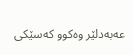عه‌به‌دلێر وه‌كوو كه‌سێكی‌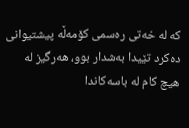كه‌ له‌ خه‌تی‌ ره‌سمی‌ كۆمه‌ڵه‌ پیشتیوانی‌ ده‌كرد تێیدا به‌شدار بوو، هه‌رگیز له‌ هیچ كام له‌ باسه‌كاندا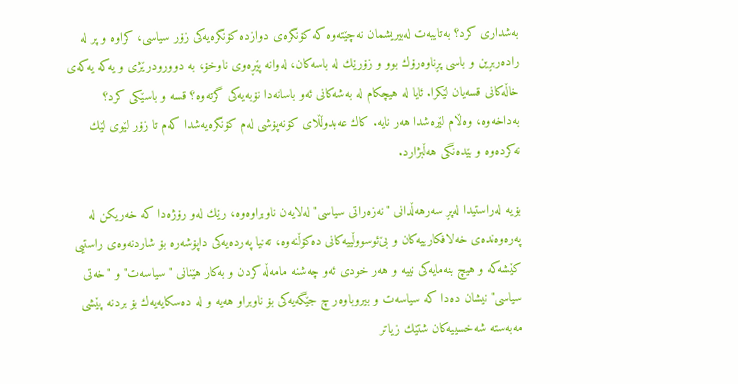به‌شداری‌ كرد؟ به‌تایبه‌ت له‌بیریشمان نه‌چێته‌وه‌ كه‌ كۆنگره‌ی‌ دوازده‌ كۆنگره‌یه‌كی‌ زۆر سیاسی‌، كراوه‌ و پر له‌ راده‌ربڕین و باسی‌ پڕناوه‌رۆك بوو و زۆرێك له‌ باسه‌كان، له‌وانه‌ پێڕه‌وی‌ ناوخۆ، به‌ دوورودرێژی‌ و یه‌كه‌ یه‌كه‌ی‌ خاڵه‌كانی‌ قسه‌یان لێكرا. ئایا له‌ هیچكام له‌ به‌شه‌كانی‌ ئه‌و باسانه‌دا نۆبه‌یه‌كی‌ گرته‌وه‌؟ قسه‌ و باسێكی‌ كرد؟ به‌داخه‌وه‌، وه‌ڵام لێره‌شدا هه‌ر نایه‌. كاك عه‌بدوڵڵای‌ كۆنه‌پۆشی‌ له‌م كۆنگره‌یه‌شدا كه‌م تا زۆر لێوی‌ لێك نه‌كرده‌وه‌ و بێده‌نگی‌ هه‌ڵبژارد.

بۆیه‌ له‌راستیدا له‌پڕ سه‌رهه‌ڵدانی‌ "نه‌زه‌راتی‌ سیاسی‌" له‌لایه‌ن ناوبراوه‌وه‌، رێك له‌و رۆژه‌دا كه‌ خه‌ریكن له‌ په‌ره‌وه‌نده‌ی‌ خه‌لافكارییه‌كان و بێ‌ئوسووڵییه‌كانی‌ ده‌كۆڵنه‌وه‌، ته‌نیا په‌رده‌یه‌كی‌ داپۆشه‌ره‌ بۆ شاردنه‌وه‌ی‌ راستیی‌ كێشه‌كه‌ و هیچ بنه‌مایه‌كی‌ نییه‌ و هه‌ر خودی‌ ئه‌و چه‌شنه‌ مامه‌ڵه‌ كردن و به‌كار هێنانی‌ "سیاسه‌ت" و "خه‌تی‌ سیاسی‌" نیشان ده‌دا كه‌ سیاسه‌ت و بیروباوه‌ر چ جێگه‌یه‌كی‌ بۆ ناوبراو هه‌یه‌ و له‌ ده‌سكایه‌یه‌ك بۆ بردنه‌ پێشی‌ مه‌به‌سته‌ شه‌خسییه‌كان شتێك زیاتر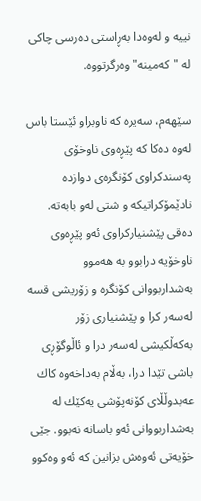نییه‌ و له‌وه‌دا به‌ڕاستی‌ ده‌رسی‌ چاكی‌ له‌ "كه‌مینه‌" وه‌رگرتووه‌.

سێهه‌م، سه‌یره‌ كه‌ ناوبراو ئێستا باس له‌وه‌ ده‌كا كه‌ پێڕه‌وی‌ ناوخۆی‌ په‌سندكراوی‌ كۆنگره‌ی‌ دوازده‌ نادێمۆكراتیكه‌ و شتی‌ له‌و بابه‌ته‌. ده‌قی‌ پێشنیاركراوی‌ ئه‌و پێڕه‌وی‌ ناوخۆیه‌ درابوو به‌ هه‌موو به‌شداربووانی‌ كۆنگره‌ و زۆریشی‌ قسه‌ له‌سه‌ر كرا و پێشنیاری‌ زۆر به‌كه‌ڵكیشی‌ له‌سه‌ر درا و ئاڵوگۆڕی‌ باشی‌ تێدا درا، به‌ڵام به‌داخه‌وه‌ كاك عه‌بدوڵڵای‌ كۆنه‌پۆشی‌ یه‌كێك له‌ به‌شداربووانی‌ ئه‌و باسانه‌ نه‌بوو. جێی‌ خۆیه‌تی‌ ئه‌وه‌ش بزانین كه‌ ئه‌و وه‌كوو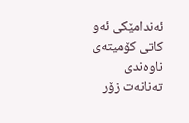ئه‌ندامێكی‌ ئه‌و كاتی‌ كۆمیته‌ی‌ ناوه‌ندی‌ ته‌نانه‌ت زۆر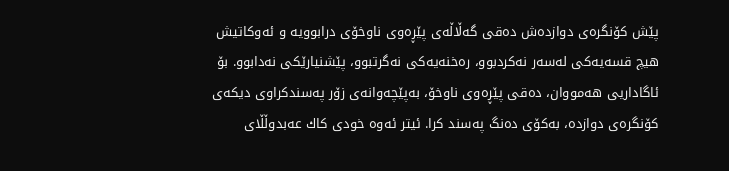پێش كۆنگره‌ی‌ دوازده‌ش ده‌قی‌ گه‌ڵاڵه‌ی‌ پێڕه‌وی‌ ناوخۆی‌ درابوویه‌ و ئه‌وكاتیش هیچ قسه‌یه‌كی‌ له‌سه‌ر نه‌كردبوو، ره‌خنه‌یه‌كی‌ نه‌گرتبوو، پێشنیارێكی‌ نه‌دابوو. بۆ ئاگاداریی‌ هه‌مووان، ده‌قی‌ پێڕه‌وی‌ ناوخۆ، به‌پێچه‌وانه‌ی‌ زۆر په‌سندكراوی‌ دیكه‌ی‌ كۆنگره‌ی‌ دوازده‌، به‌كۆی‌ ده‌نگ په‌سند كرا. ئیتر ئه‌وه‌ خودی‌ كاك عه‌بدوڵڵای‌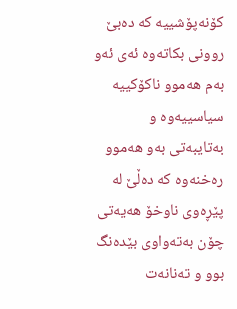كۆنه‌پۆشییه‌ كه‌ ده‌بێ‌ روونی‌ بكاته‌وه‌ ئه‌ی‌ ئه‌و به‌م هه‌موو ناكۆكییه‌ سیاسییه‌وه‌ و به‌تایبه‌تی‌ به‌و هه‌موو ره‌خنه‌وه‌ كه‌ ده‌ڵێ‌ له‌ پێڕه‌وی‌ ناوخۆ هه‌یه‌تی‌ چۆن به‌ته‌واوی‌ بێده‌نگ بوو و ته‌نانه‌ت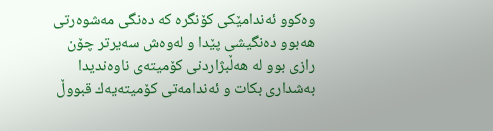وه‌كوو ئه‌ندامێكی‌ كۆنگره‌ كه‌ ده‌نگی‌ مه‌شوه‌رتی‌ هه‌بوو ده‌نگیشی‌ پێدا و له‌وه‌ش سه‌یرتر چۆن رازی‌ بوو له‌ هه‌ڵبژاردنی‌ كۆمیته‌ی‌ ناوه‌ندیدا به‌شداری بكات و ئه‌ندامه‌تی‌ كۆمیته‌یه‌ك قبووڵ‌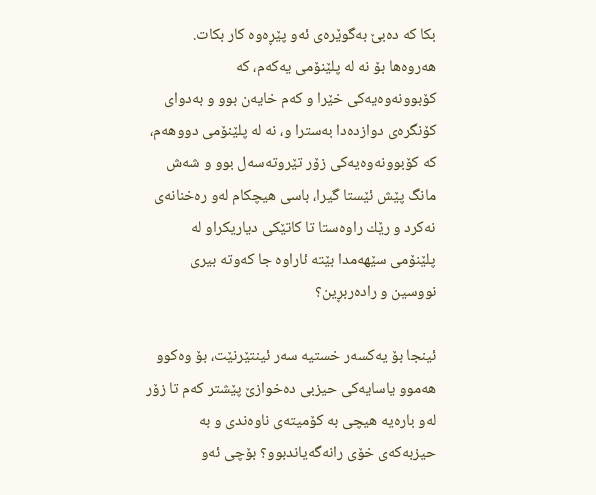بكا كه‌ ده‌بێ‌ به‌گوێره‌ی‌ ئه‌و پێڕه‌وه‌ كار بكات. هه‌روه‌ها بۆ نه‌ له‌ پلێنۆمی‌ یه‌كه‌م، كه‌ كۆبوونه‌وه‌یه‌كی‌ خێرا و كه‌م خایه‌ن بوو و به‌دوای‌ كۆنگره‌ی‌ دوازده‌دا به‌سترا و، نه‌ له‌ پلێنۆمی‌ دووهه‌م، كه‌ كۆبوونه‌وه‌یه‌كی‌ زۆر تێروته‌سه‌ل بوو و شه‌ش مانگ پێش ئێستا گیرا، باسی‌ هیچكام له‌و ره‌خنانه‌ی‌ نه‌كرد و رێك راوه‌ستا تا كاتێكی‌ دیاریكراو له‌ پلێنۆمی‌ سێهه‌مدا بێته‌ ئاراوه‌ جا كه‌وته‌ بیری‌ نووسین و راده‌ربڕین؟

ئینجا بۆ یه‌كسه‌ر خستیه‌ سه‌ر ئینتێرنێت، بۆ وه‌كوو هه‌موو یاسایه‌كی‌ حیزبی‌ ده‌خوازێ‌ پێشتر كه‌م تا زۆر له‌و باره‌یه‌ هیچی‌ به‌ كۆمیته‌ی‌ ناوه‌ندی‌ و به‌ حیزبه‌كه‌ی‌ خۆی‌ رانه‌گه‌یاندبوو؟ بۆچی‌ ئه‌و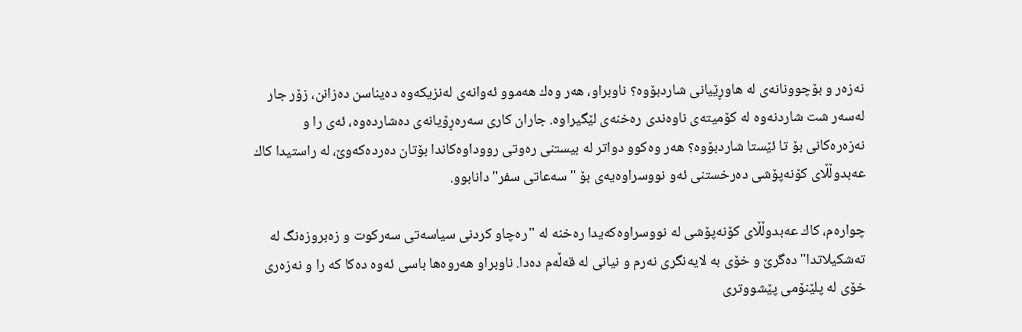نه‌زه‌ر و بۆچوونانه‌ی‌ له‌ هاوڕێیانی‌ شاردبۆوه‌؟ ناوبراو، هه‌ر وه‌ك هه‌موو ئه‌وانه‌ی‌ له‌نزیكه‌وه‌ ده‌یناسن ده‌زانن، زۆر جار له‌سه‌ر شت شاردنه‌وه‌ له‌ كۆمیته‌ی‌ ناوه‌ندی‌ ره‌خنه‌ی‌ لێگیراوه‌. جاران كاری‌ سه‌ره‌ڕۆیانه‌ی‌ ده‌شارده‌وه‌، ئه‌ی‌ را و نه‌زه‌ره‌كانی‌ بۆ تا ئێستا شاردبۆوه‌؟ هه‌ر وه‌كوو دواتر له‌ بیستنی‌ ره‌وتی‌ رووداوه‌كاندا بۆتان ده‌رده‌كه‌وێ‌، له‌ راستیدا كاك عه‌بدوڵڵای‌ كۆنه‌پۆشی‌ ده‌رخستنی‌ ئه‌و نووسراوه‌یه‌ی‌ بۆ "سه‌عاتی‌ سفر" دانابوو.

چواره‌م، كاك عه‌بدوڵڵای‌ كۆنه‌پۆشی‌ له‌ نووسراوه‌كه‌یدا ره‌خنه‌ له‌ "ره‌چاو كردنی‌ سیاسه‌تی‌ سه‌ركوت و زه‌بروزه‌نگ له‌ ته‌شكیلاتدا" ده‌گرێ‌ و خۆی‌ به‌ لایه‌نگری‌ نه‌رم و نیانی‌ له‌ قه‌ڵه‌م ده‌دا. ناوبراو هه‌روه‌ها باسی‌ ئه‌وه‌ ده‌كا كه‌ را و نه‌زه‌ری‌ خۆی‌ له‌ پلێنۆمی‌ پێشووتری‌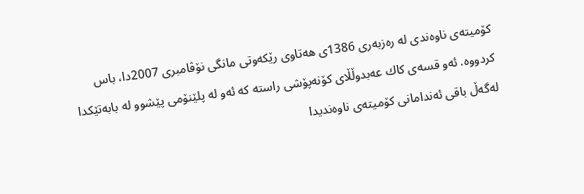كۆمیته‌ی‌ ناوه‌ندی‌ له‌ ره‌زبه‌ری‌ 1386ی‌ هه‌تاوی‌ رێكه‌وتی‌ مانگی‌ نۆڤامبری‌ 2007دا، باس كردووه‌. ئه‌و قسه‌ی‌ كاك عه‌بدوڵڵای‌ كۆنه‌پۆشی‌ راسته‌ كه‌ ئه‌و له‌ پلێنۆمی‌ پێشوو له‌ بابه‌تێكدا له‌گه‌ڵ‌ باقی‌ ئه‌ندامانی‌ كۆمیته‌ی‌ ناوه‌ندیدا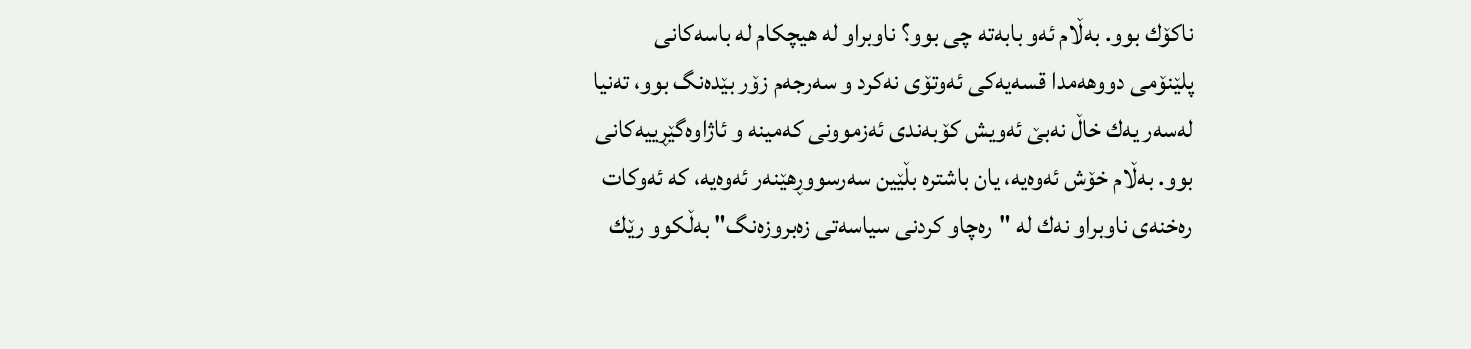ناكۆك بوو. به‌ڵام ئه‌و بابه‌ته‌ چی‌ بوو؟ ناوبراو له‌ هیچكام له‌ باسه‌كانی‌ پلێنۆمی‌ دووهه‌مدا قسه‌یه‌كی‌ ئه‌وتۆی‌ نه‌كرد و سه‌رجه‌م زۆر بێده‌نگ بوو، ته‌نیا له‌سه‌ر یه‌ك خاڵ‌ نه‌بێ‌ ئه‌ویش كۆبه‌ندی‌ ئه‌زموونی‌ كه‌مینه‌ و ئاژاوه‌گێڕییه‌كانی‌ بوو. به‌ڵام خۆش ئه‌وه‌یه‌، یان باشتره‌ بڵێین سه‌رسووڕهێنه‌ر ئه‌وه‌یه‌، كه‌ ئه‌وكات ره‌خنه‌ی‌ ناوبراو نه‌ك له‌ "ره‌چاو كردنی‌ سیاسه‌تی‌ زه‌بروزه‌نگ" به‌ڵكوو رێك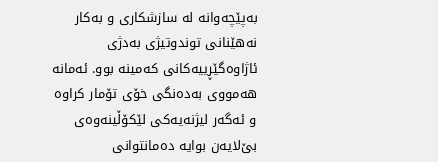به‌پێچه‌وانه‌ له‌ سازشكاری‌ و به‌كار نه‌هێنانی‌ توندوتیژی‌ به‌دژی‌ ئاژاوه‌گێڕییه‌كانی‌ كه‌مینه‌ بوو. ئه‌مانه‌ هه‌مووی‌ به‌ده‌نگی‌ خۆی‌ تۆمار كراوه‌ و ئه‌گه‌ر لیژنه‌یه‌كی‌ لێكۆڵینه‌وه‌ی‌ بێ‌لایه‌ن بوایه‌ ده‌مانتوانی‌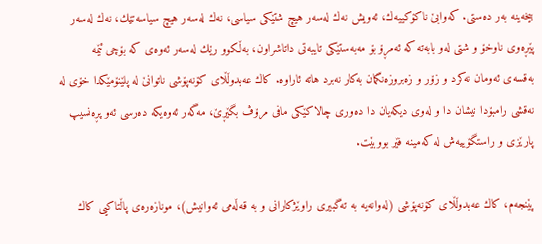بیخه‌ینه‌ به‌ر ده‌ستی‌. كه‌وابێ‌ ناكۆكییه‌ك، ئه‌ویش نه‌ك له‌سه‌ر هیچ شتێكی‌ سیاسی‌، نه‌ك له‌سه‌ر هیچ سیاسه‌تێك، نه‌ك له‌سه‌ر پێڕه‌وی‌ ناوخۆ و شتی‌ له‌و بابه‌ته‌ كه‌ ئه‌مڕۆ بۆ مه‌به‌ستێكی‌ تایبه‌تی‌ داتاشراون، به‌ڵكوو رێك له‌سه‌ر ئه‌وه‌ی‌ كه‌ بۆچی‌ ئێمه‌ به‌قسه‌ی‌ ئه‌ومان نه‌كرد و زۆر و زه‌بروزه‌نگمان به‌كار نه‌برد هاته‌ ئاراوه‌. كاك عه‌بدوڵڵای‌ كۆنه‌پۆشی‌ ناتوانێ‌ له‌ پلێنۆمێكدا خۆی‌ له‌ نه‌قشی‌ رامبۆدا نیشان دا و له‌وی‌ دیكه‌یان دا ده‌وری‌ چالاكێكی‌ مافی‌ مرۆڤ بگێڕێ‌، مه‌گه‌ر ئه‌وه‌یكه‌ ده‌رسی‌ ئه‌و پڕه‌نسیپ پارێزی‌ و راستگۆییه‌ش له‌ كه‌مینه‌ فێر بووبێت.

پێنجه‌م، كاك عه‌بدوڵڵای‌ كۆنه‌پۆشی‌ (له‌وانه‌یه‌ به‌ ته‌گبیری‌ راوێژكارانی‌ و به‌ قه‌ڵه‌می‌ ئه‌وانیش)، مونازه‌ره‌ی‌ پاڵتاكیی‌ كاك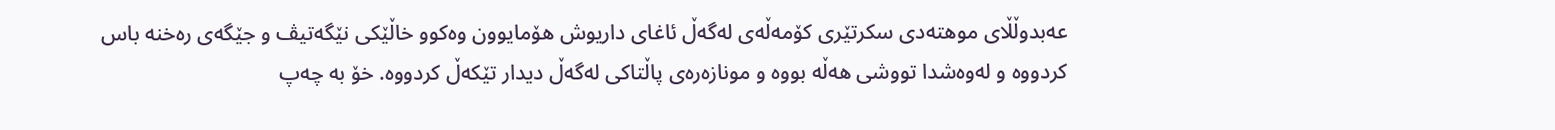عه‌بدوڵڵای‌ موهته‌دی‌ سكرتێری‌ كۆمه‌ڵه‌ی‌ له‌گه‌ڵ‌ ئاغای‌ داریوش هۆمایوون وه‌كوو خاڵێكی‌ نێگه‌تیڤ و جێگه‌ی‌ ره‌خنه‌ باس كردووه‌ و له‌وه‌شدا تووشی‌ هه‌ڵه‌ بووه‌ و مونازه‌ره‌ی‌ پاڵتاكی‌ له‌گه‌ڵ‌ دیدار تێكه‌ڵ‌ كردووه‌. خۆ به‌ چه‌پ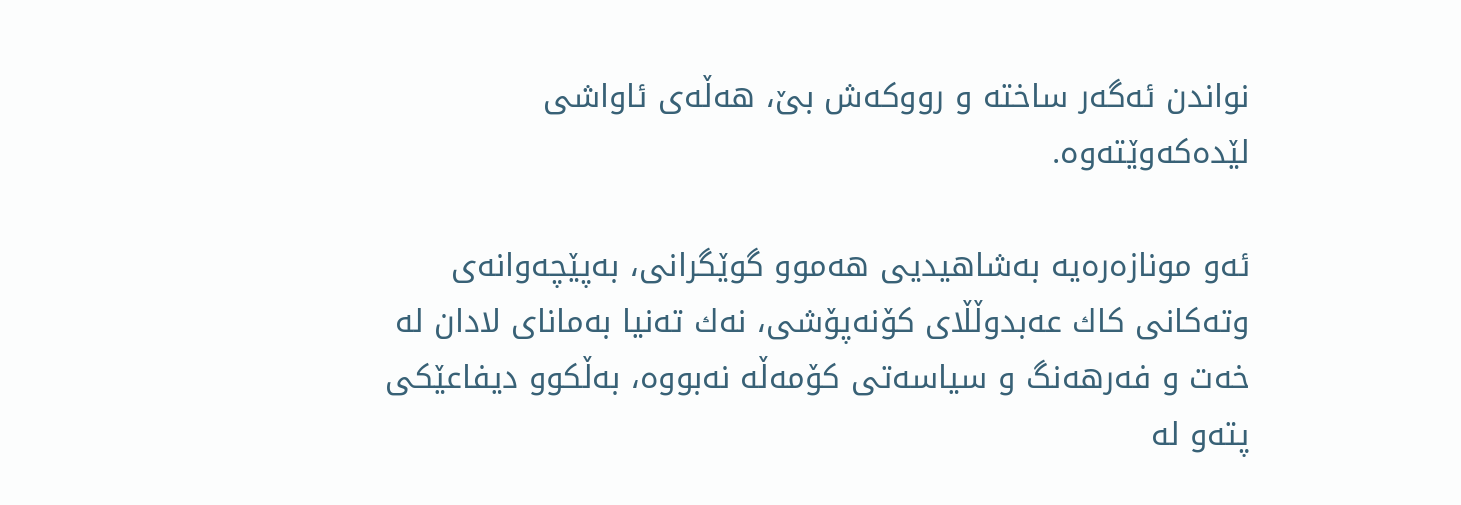نواندن ئه‌گه‌ر ساخته‌ و رووكه‌ش بێ‌، هه‌ڵه‌ی‌ ئاواشی‌ لێده‌كه‌وێته‌وه‌.

ئه‌و مونازه‌ره‌یه‌ به‌شاهیدیی‌ هه‌موو گوێگرانی‌، به‌پێچه‌وانه‌ی‌ وته‌كانی‌ كاك عه‌بدوڵڵای‌ كۆنه‌پۆشی‌، نه‌ك ته‌نیا به‌مانای‌ لادان له‌ خه‌ت و فه‌رهه‌نگ و سیاسه‌تی‌ كۆمه‌ڵه‌ نه‌بووه‌، به‌ڵكوو دیفاعێكی‌ پته‌و له‌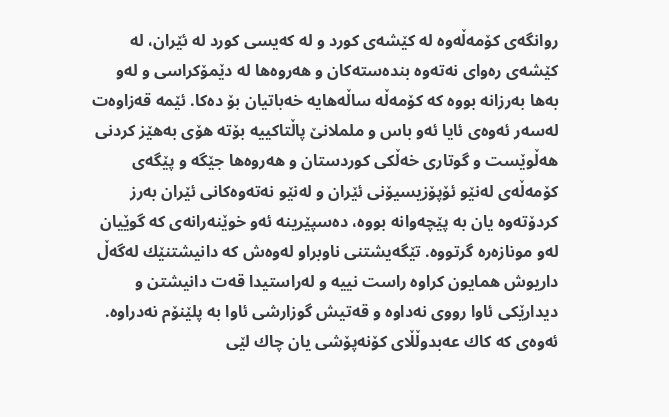روانگه‌ی‌ كۆمه‌ڵه‌وه‌ له‌ كێشه‌ی‌ كورد و له‌ كه‌یسی‌ كورد له‌ ئێران، له‌ كێشه‌ی‌ ره‌وای‌ نه‌ته‌وه‌ بنده‌سته‌كان و هه‌روه‌ها له‌ دێمۆكراسی‌ و له‌و به‌ها به‌رزانه‌ بووه‌ كه‌ كۆمه‌ڵه‌ ساڵه‌هایه‌ خه‌باتیان بۆ ده‌كا. ئێمه‌ قه‌زاوه‌ت له‌سه‌ر ئه‌وه‌ی‌ ئایا ئه‌و باس و ململانێ‌ پاڵتاكییه‌ بۆته‌ هۆی‌ به‌هێز كردنی‌ هه‌ڵوێست و گوتاری‌ خه‌ڵكی‌ كوردستان و هه‌روه‌ها جێگه‌ و پێگه‌ی‌ كۆمه‌ڵه‌ی‌ له‌نێو ئۆپۆزیسیۆنی‌ ئێران و له‌نێو نه‌ته‌وه‌كانی‌ ئێران به‌رز كردۆته‌وه‌ یان به‌ پێچه‌وانه‌ بووه‌، ده‌سپێرینه‌ ئه‌و خوێنه‌رانه‌ی‌ كه‌ گوێیان له‌و مونازه‌ره‌ گرتووه‌. تێگه‌یشتنی‌ ناوبراو له‌وه‌ش كه‌ دانیشتنێك له‌گه‌ڵ‌ داریوش همایون كراوه‌ راست نییه‌ و له‌راستیدا قه‌ت دانیشتن و دیدارێكی‌ ئاوا رووی‌ نه‌داوه‌ و قه‌تیش گوزارشی‌ ئاوا به‌ پلێنۆم نه‌دراوه‌. ئه‌وه‌ی‌ كه‌ كاك عه‌بدوڵڵای‌ كۆنه‌پۆشی‌ یان چاك لێی‌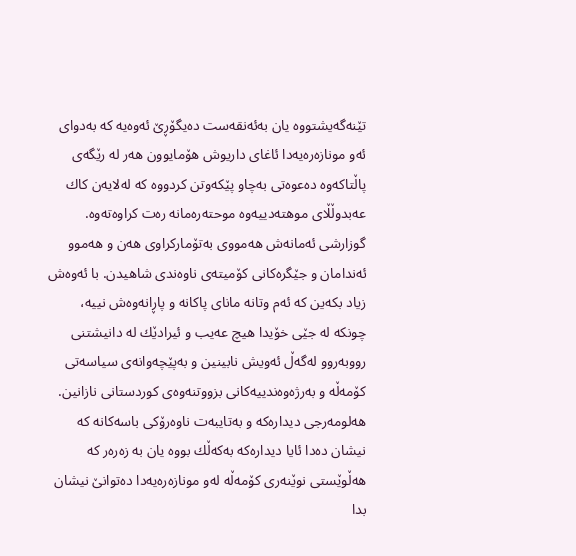تێنه‌گه‌یشتووه‌ یان به‌ئه‌نقه‌ست ده‌یگۆڕێ‌ ئه‌وه‌یه‌ كه‌ به‌دوای‌ ئه‌و مونازه‌ره‌یه‌دا ئاغای‌ داریوش هۆمایوون هه‌ر له‌ رێگه‌ی‌ پاڵتاكه‌وه‌ ده‌عوه‌تی‌ به‌چاو پێكه‌وتن كردووه‌ كه‌ له‌لایه‌ن كاك عه‌بدوڵڵای‌ موهته‌دییه‌وه‌ موحته‌ره‌مانه‌ ره‌ت كراوه‌ته‌وه‌. گوزارشی‌ ئه‌مانه‌ش هه‌مووی‌ به‌تۆماركراوی‌ هه‌ن و هه‌موو ئه‌ندامان و جێگره‌كانی‌ كۆمیته‌ی‌ ناوه‌ندی‌ شاهیدن. با ئه‌وه‌ش زیاد بكه‌ین كه‌ ئه‌م وتانه‌ مانای‌ پاكانه‌ و پاڕانه‌وه‌ش نییه‌، چونكه‌ له‌ جێی‌ خۆیدا هیچ عه‌یب و ئیرادێك له‌ دانیشتنی‌ رووبه‌روو له‌گه‌ڵ‌ ئه‌ویش نابینین و به‌پێچه‌وانه‌ی‌ سیاسه‌تی‌ كۆمه‌ڵه‌ و به‌رژه‌وه‌ندییه‌كانی‌ بزووتنه‌وه‌ی‌ كوردستانی‌ نازانین. هه‌لومه‌رجی‌ دیداره‌كه‌ و به‌تایبه‌ت ناوه‌رۆكی‌ باسه‌كانه‌ كه‌ نیشان ده‌دا ئایا دیداره‌كه‌ به‌كه‌ڵك بووه‌ یان به‌ زه‌ره‌ر كه‌ هه‌ڵوێستی‌ نوێنه‌ری‌ كۆمه‌ڵه‌ له‌و مونازه‌ره‌یه‌دا ده‌توانێ‌ نیشان بدا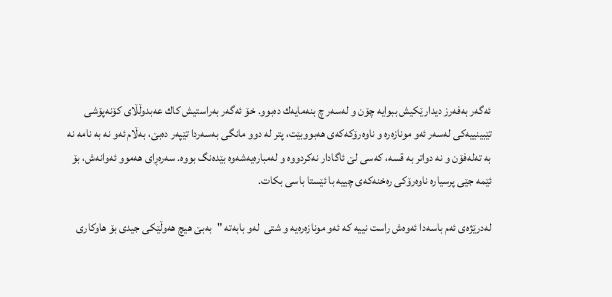ئه‌گه‌ر به‌فه‌رز دیدارێكیش ببوایه‌ چۆن و له‌سه‌ر چ بنه‌مایه‌ك ده‌بوو. خۆ ئه‌گه‌ر به‌راستیش كاك عه‌بدوڵڵای‌ كۆنه‌پۆشی‌ تێبینییه‌كی‌ له‌سه‌ر ئه‌و مونازه‌ره‌ و ناوه‌رۆكه‌كه‌ی‌ هه‌بووبێت، پتر له‌ دوو مانگی‌ به‌سه‌ردا تێپه‌ر ده‌بێ‌، به‌ڵام ئه‌و نه‌ به‌ نامه‌ نه‌ به‌ ته‌له‌فۆن و نه‌ دواتر به‌ قسه‌، كه‌سی‌ لێ‌ ئاگادار نه‌كردووه‌ و له‌مباره‌یه‌شه‌وه‌ بێده‌نگ بووه‌. سه‌ره‌ڕای‌ هه‌موو ئه‌وانه‌ش، بۆ ئێمه‌ جێی‌ پرسیاره‌ ناوه‌رۆكی‌ ره‌خنه‌كه‌ی‌ چییه‌ با ئێستا باسی‌ بكات.

له‌درێژه‌ی‌ ئه‌م باسه‌دا ئه‌وه‌ش راست نییه‌ كه‌ ئه‌و مونازه‌ره‌یه‌ و شتی‌  له‌و بابه‌ته‌ "به‌بێ‌ هیچ هه‌وڵێكی‌ جیدی‌ بۆ هاوكاری‌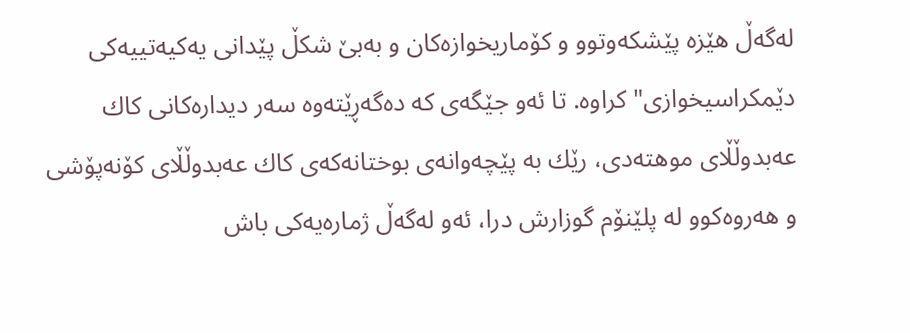له‌گه‌ڵ‌ هێزه‌ پێشكه‌وتوو و كۆماریخوازه‌كان و به‌بێ‌ شكڵ‌ پێدانی‌ یه‌كیه‌تییه‌كی‌ دێمكراسیخوازی‌" كراوه‌. تا ئه‌و جێگه‌ی‌ كه‌ ده‌گه‌ڕێته‌وه‌ سه‌ر دیداره‌كانی‌ كاك عه‌بدوڵڵای‌ موهته‌دی‌، رێك به‌ پێچه‌وانه‌ی‌ بوختانه‌كه‌ی‌ كاك عه‌بدوڵڵای‌ كۆنه‌پۆشی‌ و هه‌روه‌كوو له‌ پلێنۆم گوزارش درا، ئه‌و له‌گه‌ڵ‌ ژماره‌یه‌كی‌ باش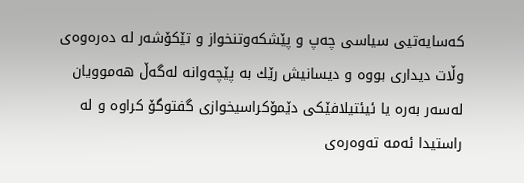كه‌سایه‌تیی‌ سیاسی‌ چه‌پ و پێشكه‌وتنخواز و تێكۆشه‌ر له‌ ده‌ره‌وه‌ی‌ وڵات دیداری‌ بووه‌ و دیسانیش رێك به‌ پێچه‌وانه‌ له‌گه‌ڵ‌ هه‌موویان له‌سه‌ر به‌ره‌ یا ئیئتیلافێكی‌ دێمۆكراسیخوازی‌ گفتوگۆ كراوه‌ و له‌ راستیدا ئه‌مه‌ ته‌وه‌ره‌ی‌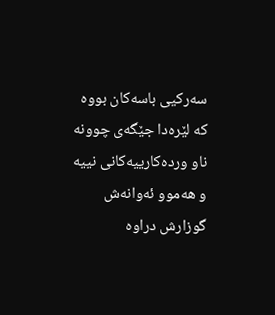سه‌ركیی‌ باسه‌كان بووه‌ كه‌ لێره‌دا جێگه‌ی‌ چوونه‌ ناو ورده‌كارییه‌كانی‌ نییه‌ و هه‌موو ئه‌وانه‌ش گوزارش دراوه‌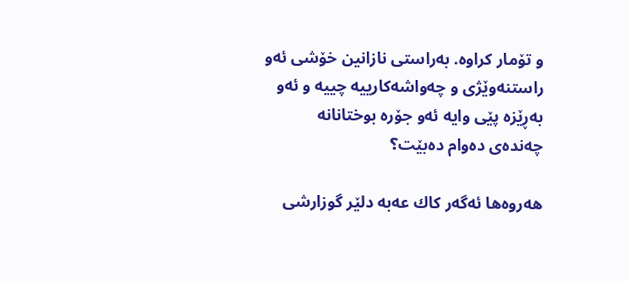و تۆمار كراوه‌. به‌راستی‌ نازانین خۆشی‌ ئه‌و راستنه‌وێژی‌ و چه‌واشه‌كارییه‌ چییه‌ و ئه‌و به‌ڕێزه‌ پێی‌ وایه‌ ئه‌و جۆره‌ بوختانانه‌ چه‌نده‌ی‌ ده‌وام ده‌بێت؟

هه‌روه‌ها ئه‌گه‌ر كاك عه‌به‌ دلێر گوزارشی‌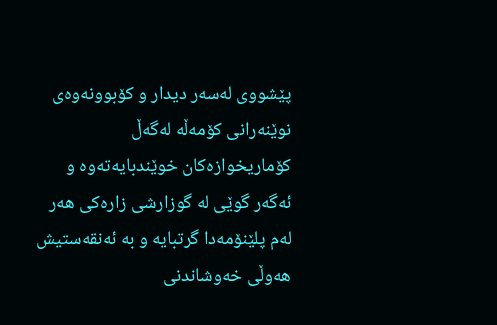پێشووی‌ له‌سه‌ر دیدار و كۆبوونه‌وه‌ی‌ نوێنه‌رانی‌ كۆمه‌ڵه‌ له‌گه‌ڵ‌ كۆماریخوازه‌كان خوێندبایه‌ته‌وه‌ و ئه‌گه‌ر گوێی‌ له‌ گوزارشی‌ زاره‌كی‌ هه‌ر له‌م پلێنۆمه‌دا گرتبایه‌ و به‌ ئه‌نقه‌ستیش هه‌وڵی‌ خه‌وشاندنی‌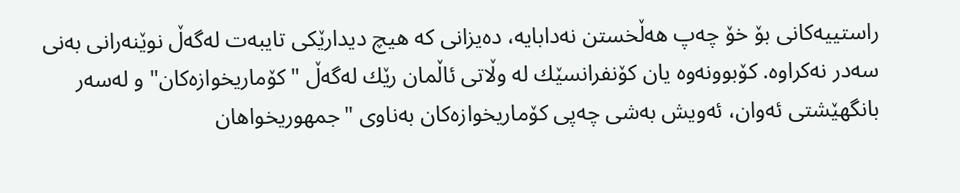راستییه‌كانی‌ بۆ خۆ چه‌پ هه‌ڵخستن نه‌دابایه‌، ده‌یزانی‌ كه‌ هیچ دیدارێكی‌ تایبه‌ت له‌گه‌ڵ نوێنه‌رانی‌ به‌نی‌ سه‌در نه‌كراوه‌. كۆبوونه‌وه‌ یان كۆنفرانسێك له‌ وڵاتی‌ ئاڵمان رێك له‌گه‌ڵ‌ "كۆماریخوازه‌كان" و له‌سه‌ر بانگهێشتی‌ ئه‌وان، ئه‌ویش به‌شی‌ چه‌پی‌ كۆماریخوازه‌كان به‌ناوی‌ "جمهوریخواهان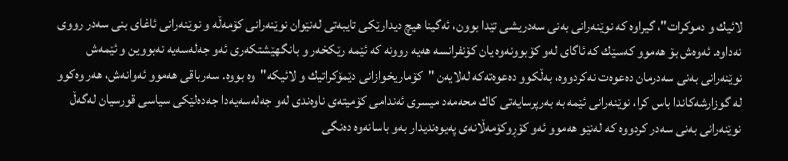لائیك و دموكرات"، گیراوه‌ كه‌ نوێنه‌رانی‌ به‌نی‌ سه‌دریشی‌ تێدا بوون، ئه‌گینا هیچ دیدارێكی‌ تایبه‌تی‌ له‌نێوان نوێنه‌رانی‌ كۆمه‌ڵه‌ و نوێنه‌رانی‌ ئاغای‌ بنی‌ سه‌در رووی‌ نه‌داوه‌. ئه‌وه‌ش بۆ هه‌موو كه‌سێك كه‌ ئاگای‌ له‌و كۆبوونه‌وه‌ یان كۆنفرانسه‌ هه‌یه‌ روونه‌ كه‌ ئێمه‌ رێكخه‌ر و بانگهێشتكه‌ری‌ ئه‌و جه‌له‌سه‌یه‌ نه‌بووین و ئێمه‌ش نوێنه‌رانی‌ به‌نی‌ سه‌درمان ده‌عوه‌ت نه‌كردووه‌، به‌ڵكوو ده‌عوه‌ته‌كه‌ له‌لایه‌ن "كۆماریخوازانی‌ دێمۆكراتیك و لائیكه‌"وه‌ بووه‌. سه‌رباقی‌ هه‌موو ئه‌وانه‌ش، هه‌ر وه‌كوو له‌ گوزارشه‌كاندا باس كرا، نوێنه‌رانی‌ ئێمه‌ به‌ به‌رپرسایه‌تی‌ كاك محه‌مه‌د میسری‌ ئه‌ندامی‌ كۆمیته‌ی‌ ناوه‌ندی‌ له‌و جه‌له‌سه‌یه‌دا جه‌ده‌لێكی‌ سیاسی‌ قورسیان له‌گه‌ڵ‌ نوێنه‌رانی‌ به‌نی‌ سه‌در كردووه‌ كه‌ له‌نێو هه‌موو ئه‌و كۆڕوكۆمه‌ڵانه‌ی‌ په‌یوه‌ندیدار به‌و باسانه‌وه‌ ده‌نگی‌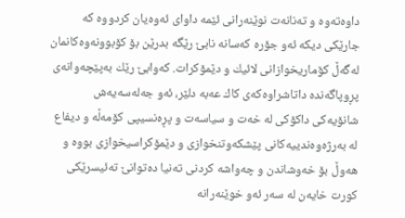داوه‌ته‌وه‌ و ته‌نانه‌ت نوێنه‌رانی‌ ئێمه‌ داوای‌ ئه‌وه‌یان كردووه‌ كه‌ جارێكی‌ دیكه‌ ئه‌و جۆره‌ كه‌سانه‌ نابێ‌ رێگه‌ بدرێن بۆ كۆبوونه‌وه‌كانمان له‌گه‌ڵ‌ كۆماریخوازانی‌ لائیك و دێمۆكرات. كه‌وابێ‌ رێك به‌پێچه‌وانه‌ی‌ پڕوپاگه‌نده‌ داتاشراوه‌كه‌ی‌ كاك عه‌به‌ دلێر، ئه‌و جه‌له‌سه‌یه‌ش شانۆیه‌كی‌ داكۆكی‌ له‌ خه‌ت و سیاسه‌ت و پڕه‌نسیپی‌ كۆمه‌ڵه‌ و دیفاع له‌ به‌رژه‌وه‌ندییه‌كانی‌ پێشكه‌وتنخوازی‌ و دێمۆكراسیخوازی‌ بووه‌ و هه‌وڵ‌ بۆ خه‌وشاندن و چه‌واشه‌ كردنی‌ ته‌نیا ده‌توانێ‌ ته‌ئیسرێكی‌ كورت خایه‌ن له‌ سه‌ر ئه‌و خوێنه‌رانه‌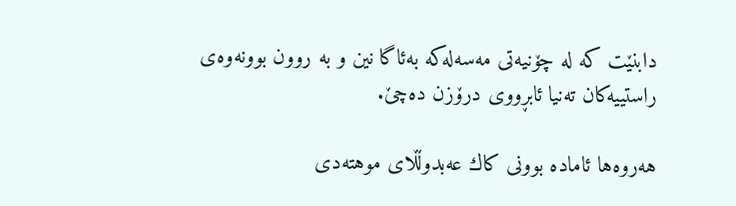دابنێت كه‌ له‌ چۆنیه‌تی‌ مه‌سه‌له‌كه‌ به‌ئاگا نین و به‌ روون بوونه‌وه‌ی‌ راستییه‌كان ته‌نیا ئابڕووی‌ درۆزن ده‌چێ.

هه‌روه‌ها ئاماده‌ بوونی‌ كاك عه‌بدوڵڵای‌ موهته‌دی‌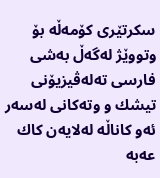سكرتێری‌ كۆمه‌ڵه‌ بۆ وتووێژ له‌گه‌ڵ‌ به‌شی‌ فارسی‌ ته‌له‌ڤیزیۆنی‌ تیشك و وته‌كانی‌ له‌سه‌ر ئه‌و كاناڵه‌ له‌لایه‌ن كاك عه‌به‌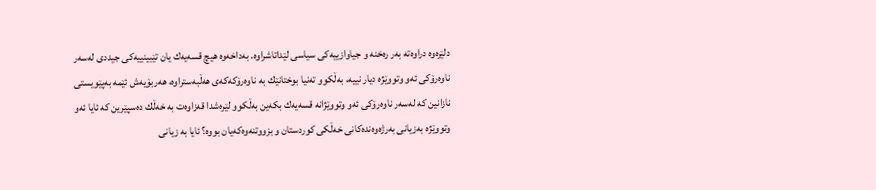دلێره‌وه‌ دراوه‌ته‌ به‌ر ره‌خنه‌ و جیاوازییه‌كی‌ سیاسی‌ لێداتاشراوه‌. به‌داخه‌وه‌ هیچ قسه‌یه‌ك یان تێبینییه‌كی‌ جیددی‌ له‌سه‌ر ناوه‌رۆكی‌ ئه‌و وتووێژه‌ دیار نییه‌، به‌ڵكوو ته‌نیا بوختانێك به‌ ناوه‌رۆكه‌كه‌ی‌ هه‌ڵبه‌ستراوه‌، هه‌ربۆیه‌ش ئێمه‌ به‌پێویستی‌ نازانین كه‌ له‌سه‌ر ناوه‌رۆكی‌ ئه‌و وتووێژانه‌ قسه‌یه‌ك بكه‌ین به‌ڵكوو لێره‌شدا قه‌زاوه‌ت به‌ خه‌ڵك ده‌سپێرین كه‌ ئایا ئه‌و وتووێژه‌ به‌زیانی‌ به‌رژه‌وه‌نده‌كانی‌ خه‌ڵكی‌ كوردستان و بزووتنه‌وه‌كه‌یان بووه‌؟ ئایا به‌ زیانی‌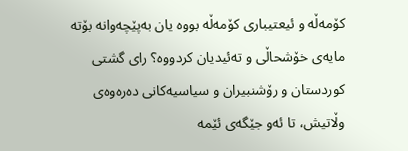كۆمه‌ڵه‌ و ئیعتیباری‌ كۆمه‌ڵه‌ بووه‌ یان به‌پێچه‌وانه‌ بۆته‌ مایه‌ی‌ خۆشحاڵی‌ و ته‌ئیدیان كردووه‌؟ رای‌ گشتی‌ كوردستان و رۆشنبیران و سیاسیه‌كانی‌ ده‌ره‌وه‌ی‌ وڵاتیش، تا ئه‌و جێگه‌ی‌ ئێمه‌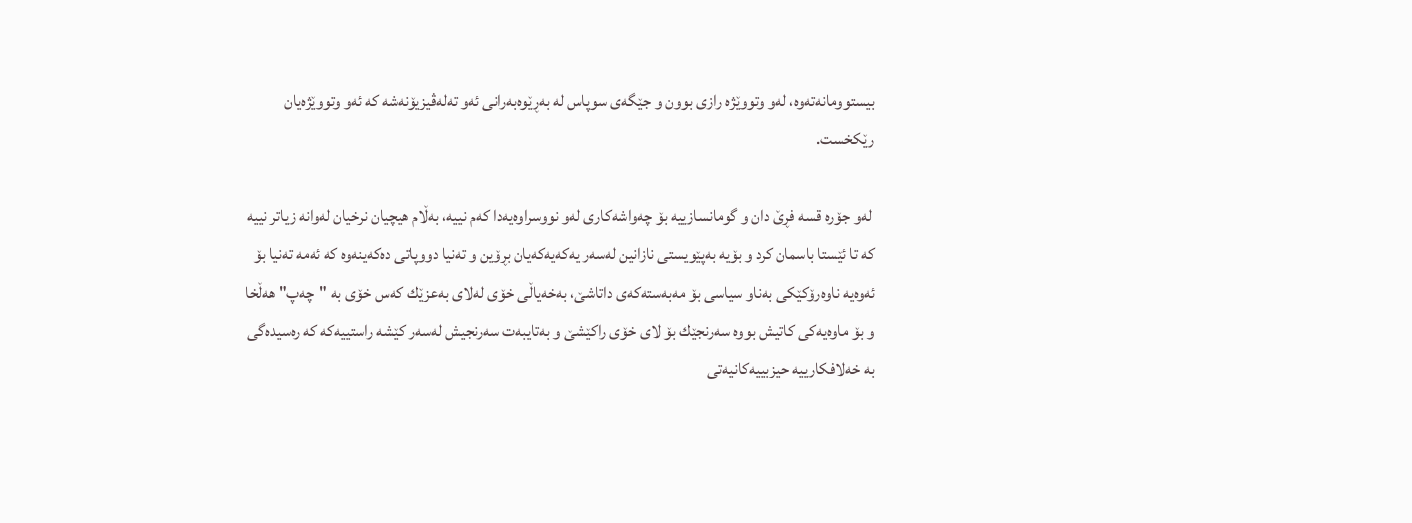بیستوومانه‌ته‌وه‌، له‌و وتووێژه‌ رازی‌ بوون و جێگه‌ی‌ سوپاس له‌ به‌ڕێوه‌به‌رانی‌ ئه‌و ته‌له‌ڤیزیۆنه‌شه‌ كه‌ ئه‌و وتووێژه‌یان رێكخست.

 له‌و جۆره‌ قسه‌ فڕێ‌ دان و گومانسازییه‌ بۆ چه‌واشه‌كاری‌ له‌و نووسراوه‌یه‌دا كه‌م نییه‌، به‌ڵام هیچیان نرخیان له‌وانه‌ زیاتر نییه‌ كه‌ تا ئێستا باسمان كرد و بۆیه‌ به‌پێویستی‌ نازانین له‌سه‌ر یه‌كه‌یه‌كه‌یان بڕۆین و ته‌نیا دووپاتی‌ ده‌كه‌ینه‌وه‌ كه‌ ئه‌مه‌ ته‌نیا بۆ ئه‌وه‌یه‌ ناوه‌رۆكێكی‌ به‌ناو سیاسی‌ بۆ مه‌به‌سته‌كه‌ی‌ داتاشێ‌، به‌خه‌یاڵی‌ خۆی‌ له‌لای‌ به‌عزێك كه‌س خۆی‌ به‌ "چه‌پ" هه‌ڵخا و بۆ ماوه‌یه‌كی‌ كاتیش بووه‌ سه‌رنجێك بۆ لای‌ خۆی‌ راكێشێ‌ و به‌تایبه‌ت سه‌رنجیش له‌سه‌ر كێشه‌ راستییه‌كه‌ كه‌ ره‌سیده‌گی‌ به‌ خه‌لافكارییه‌ حیزبییه‌كانیه‌تی‌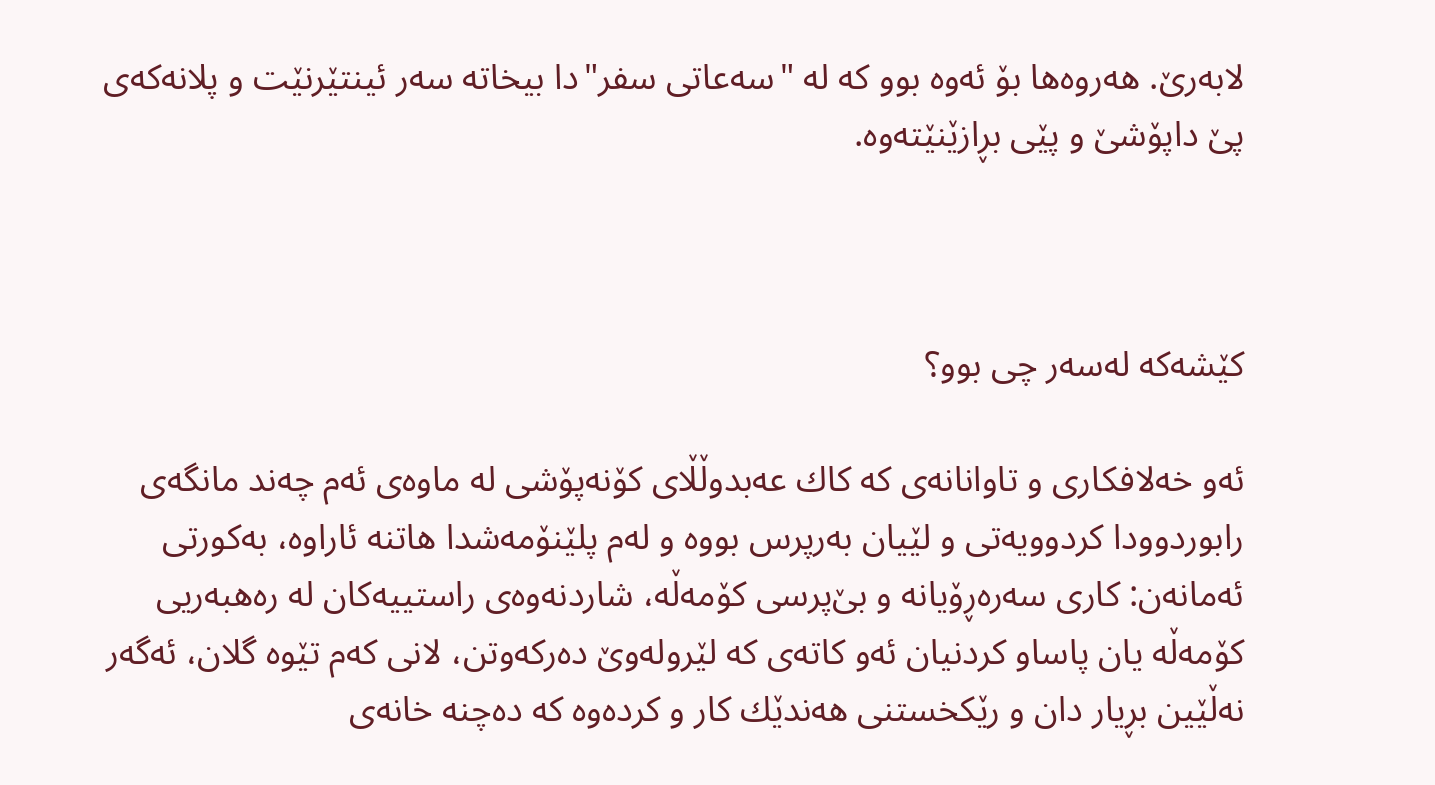لابه‌رێ‌. هه‌روه‌ها بۆ ئه‌وه‌ بوو كه‌ له‌ "سه‌عاتی‌ سفر"دا بیخاته‌ سه‌ر ئینتێرنێت و پلانه‌كه‌ی‌ پێ‌ داپۆشێ‌ و پێی‌ بڕازێنێته‌وه‌.



كێشه‌كه‌ له‌سه‌ر چی‌ بوو؟

ئه‌و خه‌لافكاری و تاوانانه‌ی‌ كه‌ كاك عه‌بدوڵڵای‌ كۆنه‌پۆشی‌ له‌ ماوه‌ی‌ ئه‌م چه‌ند مانگه‌ی‌ رابوردوودا كردوویه‌تی‌ و لێیان به‌رپرس بووه‌ و له‌م پلێنۆمه‌شدا هاتنه‌ ئاراوه‌، به‌كورتی‌ ئه‌مانه‌ن: كاری‌ سه‌ره‌ڕۆیانه‌ و بێ‌پرسی‌ كۆمه‌ڵه‌، شاردنه‌وه‌ی‌ راستییه‌كان له‌ ره‌هبه‌ریی‌ كۆمه‌ڵه‌ یان پاساو كردنیان ئه‌و كاته‌ی‌ كه‌ لێروله‌وێ‌ ده‌ركه‌وتن، لانی‌ كه‌م تێوه‌ گلان، ئه‌گه‌ر نه‌ڵێین بڕیار دان و رێكخستنی‌ هه‌ندێك كار و كرده‌وه‌ كه‌ ده‌چنه‌ خانه‌ی‌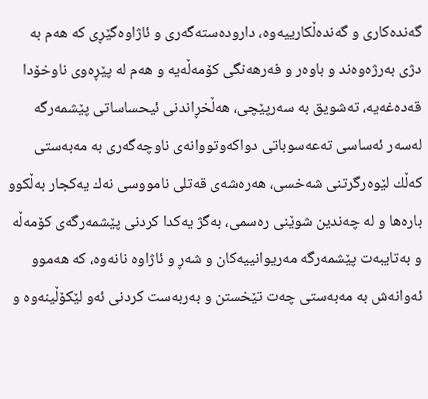گه‌نده‌كاری‌ و گه‌نده‌ڵكارییه‌وه‌، داروده‌سته‌گه‌ری‌ و ئاژاوه‌گێڕی‌ كه‌ هه‌م به‌ دژی‌ به‌رژه‌وه‌ند و باوه‌ر و فه‌رهه‌نگی‌ كۆمه‌ڵه‌یه‌ و هه‌م له‌ پێڕه‌وی‌ ناوخۆدا قه‌ده‌غه‌یه‌، ته‌شویق به‌ سه‌رپێچی‌، هه‌ڵخڕاندنی‌ ئیحساساتی‌ پێشمه‌رگه‌ له‌سه‌ر ئه‌ساسی‌ ته‌عه‌سوباتی‌ دواكه‌وتووانه‌ی‌ ناوچه‌گه‌ری‌ به‌ مه‌به‌ستی‌ كه‌ڵك لێوه‌رگرتنی‌ شه‌خسی‌، هه‌ره‌شه‌ی‌ قه‌تلی‌ نامووسی‌ نه‌ك یه‌كجار به‌ڵكوو باره‌ها و له‌ چه‌ندین شوێنی‌ ره‌سمی‌، به‌گژ یه‌كدا كردنی‌ پێشمه‌رگه‌ی‌ كۆمه‌ڵه‌ و به‌تایبه‌ت پێشمه‌رگه‌ مه‌ریوانییه‌كان و شه‌ڕ و ئاژاوه‌ نانه‌وه‌، كه‌ هه‌موو ئه‌وانه‌ش به‌ مه‌به‌ستی‌ چه‌ت تێخستن و به‌ربه‌ست كردنی‌ ئه‌و لێكۆڵینه‌وه‌ و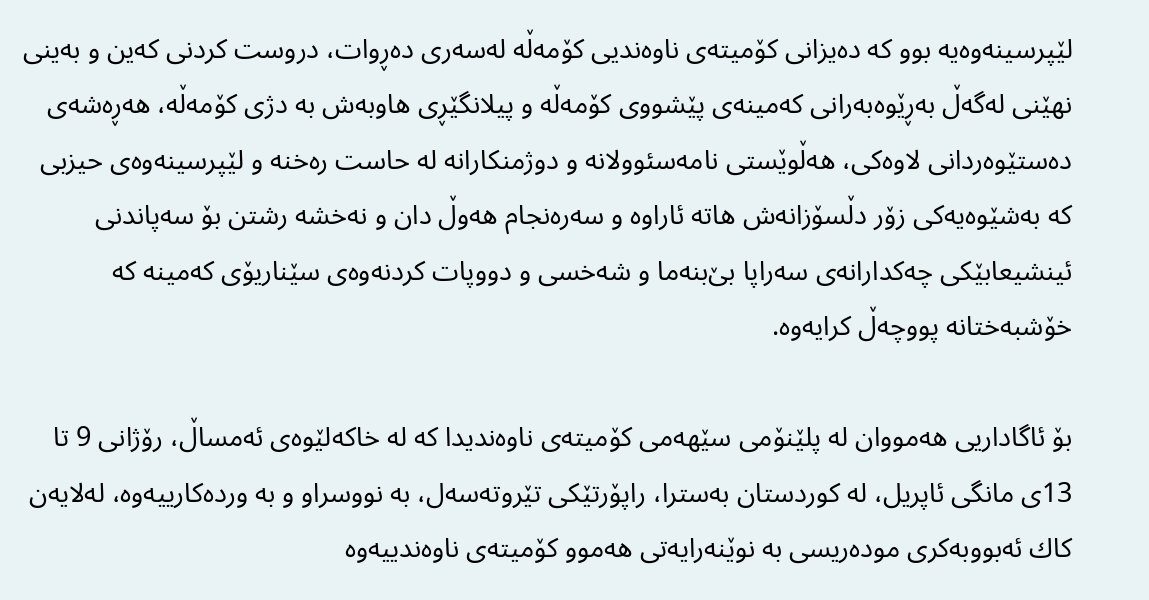لێپرسینه‌وه‌یه‌ بوو كه‌ ده‌یزانی‌ كۆمیته‌ی‌ ناوه‌ندیی‌ كۆمه‌ڵه‌ له‌سه‌ری‌ ده‌ڕوات، دروست كردنی‌ كه‌ین و به‌ینی‌ نهێنی‌ له‌گه‌ڵ‌ به‌ڕێوه‌به‌رانی‌ كه‌مینه‌ی‌ پێشووی‌ كۆمه‌ڵه‌ و پیلانگێڕی‌ هاوبه‌ش به‌ دژی‌ كۆمه‌ڵه‌، هه‌ڕه‌شه‌ی‌ ده‌ستێوه‌ردانی‌ لاوه‌كی‌، هه‌ڵوێستی‌ نامه‌سئوولانه‌ و دوژمنكارانه‌ له‌ حاست ره‌خنه‌ و لێپرسینه‌وه‌ی‌ حیزبی‌ كه‌ به‌شێوه‌یه‌كی‌ زۆر دڵسۆزانه‌ش هاته‌ ئاراوه‌ و سه‌ره‌نجام هه‌وڵ‌ دان و نه‌خشه‌ رشتن بۆ سه‌پاندنی‌ ئینشیعابێكی‌ چه‌كدارانه‌ی‌ سه‌راپا بێ‌بنه‌ما و شه‌خسی‌ و دووپات كردنه‌وه‌ی‌ سێناریۆی‌ كه‌مینه‌ كه‌ خۆشبه‌ختانه‌ پووچه‌ڵ‌ كرایه‌وه‌.

بۆ ئاگاداریی‌ هه‌مووان له‌ پلێنۆمی‌ سێهه‌می‌ كۆمیته‌ی‌ ناوه‌ندیدا كه‌ له‌ خاكه‌لێوه‌ی‌ ئه‌مساڵ‌، رۆژانی‌ 9 تا 13ی‌ مانگی‌ ئاپریل، له‌ كوردستان به‌سترا، راپۆرتێكی‌ تێروته‌سه‌ل، به‌ نووسراو و به‌ ورده‌كارییه‌وه‌، له‌لایه‌ن كاك ئه‌بووبه‌كری‌ موده‌ریسی‌ به‌ نوێنه‌رایه‌تی‌ هه‌موو كۆمیته‌ی‌ ناوه‌ندییه‌وه‌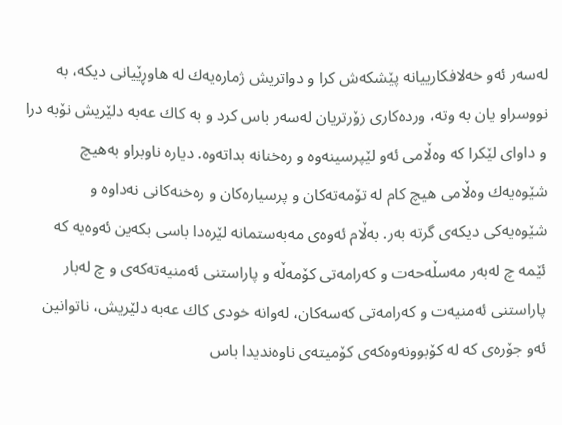له‌سه‌ر ئه‌و خه‌لافكارییانه‌ پێشكه‌ش كرا و دواتریش ژماره‌یه‌ك له‌ هاوڕێیانی‌ دیكه‌، به‌ نووسراو یان به‌ وته‌، ورده‌كاری‌ زۆرتریان له‌سه‌ر باس كرد و به‌ كاك عه‌به‌ دلێریش نۆبه‌ درا و داوای‌ لێكرا كه‌ وه‌ڵامی‌ ئه‌و لێپرسینه‌وه‌ و ره‌خنانه‌ بداته‌وه‌. دیاره‌ ناوبراو به‌هیچ شێوه‌یه‌ك وه‌ڵامی‌ هیچ كام له‌ تۆمه‌ته‌كان و پرسیاره‌كان و ره‌خنه‌كانی‌ نه‌داوه‌ و شێوه‌یه‌كی‌ دیكه‌ی‌ گرته‌ به‌ر. به‌ڵام ئه‌وه‌ی‌ مه‌به‌ستمانه‌ لێره‌دا باسی‌ بكه‌ین ئه‌وه‌یه‌ كه‌ ئێمه‌ چ له‌به‌ر مه‌سڵه‌حه‌ت و كه‌رامه‌تی‌ كۆمه‌ڵه‌ و پاراستنی‌ ئه‌منیه‌ته‌كه‌ی‌ و چ له‌بار پاراستنی‌ ئه‌منیه‌ت و كه‌رامه‌تی‌ كه‌سه‌كان، له‌وانه‌ خودی‌ كاك عه‌به‌ دلێریش، ناتوانین ئه‌و جۆره‌ی‌ كه‌ له‌ كۆبوونه‌وه‌كه‌ی‌ كۆمیته‌ی‌ ناوه‌ندیدا باس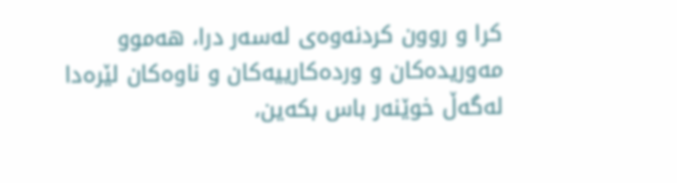كرا و روون كردنه‌وه‌ی‌ له‌سه‌ر درا، هه‌موو مه‌وریده‌كان و ورده‌كارییه‌كان و ناوه‌كان لێره‌دا له‌گه‌ڵ‌ خوێنه‌ر باس بكه‌ین،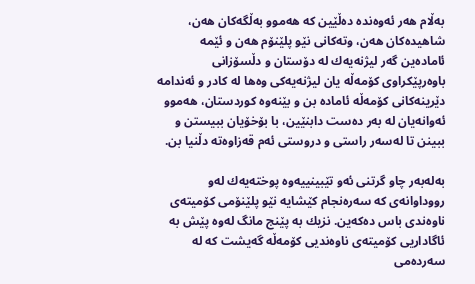به‌ڵام هه‌ر ئه‌وه‌نده‌ ده‌ڵێین كه‌ هه‌موو به‌ڵگه‌كان هه‌ن، شاهیده‌كان هه‌ن، وته‌كانی‌ نێو پلێنۆم هه‌ن و ئێمه‌ ئاماده‌ین گه‌ر لیژنه‌یه‌ك له‌ دۆستان و دڵسۆزانی‌ باوه‌رپێكراوی‌ كۆمه‌ڵه‌ یان لیژنه‌یه‌كی‌ وه‌ها له‌ كادر و ئه‌ندامه‌ دێرینه‌كانی‌ كۆمه‌ڵه‌ ئاماده‌ بن و بێنه‌وه‌ كوردستان، هه‌موو ئه‌وانه‌یان له‌ به‌ر ده‌ست دابنێین، با بۆخۆیان ببیستن و ببینن تا له‌سه‌ر راستی‌ و دروستی‌ ئه‌م قه‌زاوه‌ته‌ دڵنیا بن.

به‌له‌به‌ر چاو گرتنی‌ ئه‌و تێبینییه‌وه‌ پوخته‌یه‌ك له‌و رووداوانه‌ی‌ كه‌ سه‌ره‌نجام كێشایه‌ نێو پلێنۆمی‌ كۆمیته‌ی‌ ناوه‌ندی‌ باس ده‌كه‌ین. نزیك به‌ پێنج مانگ له‌وه‌ پێش به‌ ئاگاداریی‌ كۆمیته‌ی‌ ناوه‌ندیی‌ كۆمه‌ڵه‌ گه‌یشت كه‌ له‌ سه‌رده‌می‌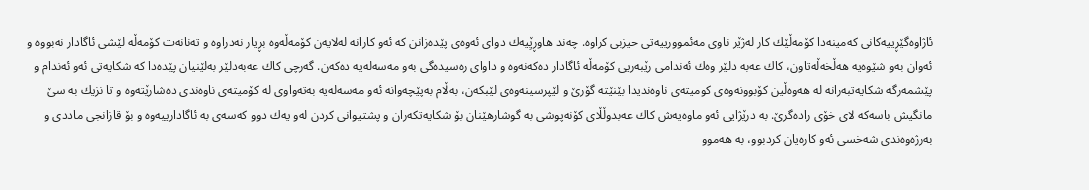ئاژاوه‌گێڕییه‌كانی‌ كه‌مینه‌دا كۆمه‌ڵێك كار له‌ژێر ناوی‌ مه‌ئموورییه‌تی‌ حیزبی‌ كراوه‌. چه‌ند هاوڕێِیه‌ك دوای‌ ئه‌وه‌ی‌ پێده‌زانن كه‌ ئه‌و كارانه‌ له‌لایه‌ن كۆمه‌ڵه‌وه‌ بڕیار نه‌دراوه‌ و ته‌نانه‌ت كۆمه‌ڵه‌ لێشی‌ ئاگادار نه‌بووه‌ و ئه‌وان به‌و شێوه‌یه‌ هه‌ڵخه‌ڵه‌تاون، كاك عه‌به‌ دلێر وه‌ك ئه‌ندامی‌ رێبه‌ریی‌ كۆمه‌ڵه‌ ئاگادار ده‌كه‌نه‌وه‌ و داوای‌ ره‌سیده‌گی‌ به‌و مه‌سه‌له‌یه‌ ده‌كه‌ن. گه‌رچی‌ كاك عه‌به‌دلێر به‌لێنیان پێده‌دا كه‌ شكایه‌تی‌ ئه‌و ئه‌ندام و پێشمه‌رگه‌ شكایه‌تبه‌رانه‌ له‌ هه‌وه‌ڵین كۆبوونه‌وه‌ی‌ كومیته‌ی‌ ناوه‌ندیدا بێنێته‌ گۆرێ‌ و لێپرسینه‌وه‌ی‌ لێبكه‌ن، به‌ڵام به‌پێچه‌وانه‌ ئه‌و مه‌سه‌له‌یه‌ به‌ته‌واوی‌ له‌ كۆمیته‌ی‌ ناوه‌ندی‌ ده‌شارێته‌وه‌ و تا نزیك به‌ سێ‌ مانگیش باسه‌كه‌ لای‌ خۆی‌ راده‌گرێ‌. به‌ درێژایی‌ ئه‌و ماوه‌یه‌ش كاك عه‌بدوڵڵای‌ كۆنه‌پوشی‌ به‌ گوشارهێنان بۆ شكایه‌تكه‌ران و پشتیوانی‌ كردن له‌و یه‌ك دوو كه‌سه‌ی‌ به‌ ئاگادارییه‌وه‌ و بۆ قازانجی‌ ماددی‌ و به‌رژه‌وه‌ندی‌ شه‌خسی‌ ئه‌و كاره‌یان كردبوو، به‌ هه‌موو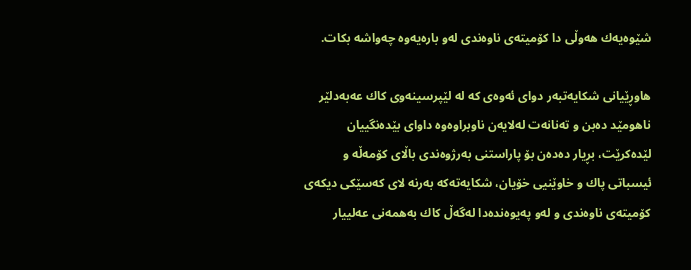شێوه‌یه‌ك هه‌وڵی‌ دا كۆمیته‌ی‌ ناوه‌ندی‌ له‌و باره‌یه‌وه‌ چه‌واشه‌ بكات.

هاوڕێیانی‌ شكایه‌تبه‌ر دوای‌ ئه‌وه‌ی‌ كه‌ له‌ لێپرسینه‌وی‌ كاك عه‌به‌دلێر ناهومێد ده‌بن و ته‌نانه‌ت له‌لایه‌ن ناوبراوه‌وه‌ داوای‌ بێده‌نگییان لێده‌كرێت، بڕیار ده‌ده‌ن بۆ پاراستنی‌ به‌رژوه‌ندی‌ باڵای‌ كۆمه‌ڵه‌ و ئیسباتی‌ پاك و خاوێنیی‌ خۆیان، شكایه‌ته‌كه‌ به‌رنه‌ لای‌ كه‌سێكی‌ دیكه‌ی‌ كۆمیته‌ی‌ ناوه‌ندی‌ و له‌و په‌یوه‌نده‌دا له‌گه‌ڵ‌ كاك به‌همه‌نی‌ عه‌لییار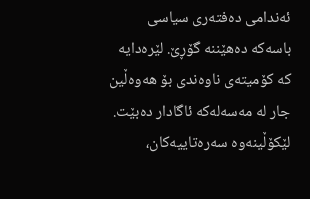ئه‌ندامی‌ ده‌فته‌ری‌ سیاسی‌ باسه‌كه‌ ده‌هێننه‌ گۆڕێ‌. لێره‌دایه‌ كه‌ كۆمیته‌ی‌ ناوه‌ندی‌ بۆ هه‌وه‌ڵین جار له‌ مه‌سه‌له‌كه‌ ئاگادار ده‌بێت. لێكۆڵینه‌وه‌ سه‌ره‌تاییه‌كان،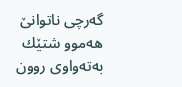گه‌رچی‌ ناتوانێ‌ هه‌موو شتێك به‌ته‌واوی‌ روون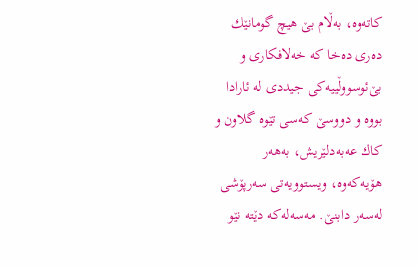كاته‌وه‌، به‌ڵام بێ‌ هیچ گومانێك ده‌ری‌ ده‌خا كه‌ خه‌لافكاری‌ و بێ‌ئوسووڵییه‌كی‌ جیددی‌ له‌ ئارادا بووه‌ و دووسێ‌ كه‌سی‌ تێوه‌ گلاون و كاك عه‌به‌دلێریش، به‌هه‌ر هۆیه‌كه‌وه‌، ویستوویه‌تی‌ سه‌رپۆشی‌ له‌سه‌ر دابنێ‌. مه‌سه‌له‌كه‌ دێته‌ نێو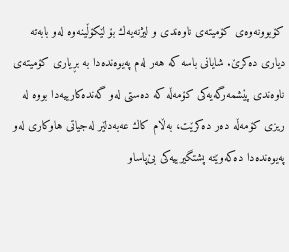كۆبوونه‌وه‌ی‌ كۆمیته‌ی‌ ناوه‌ندی‌ و لیژنه‌یه‌ك بۆ لێكۆڵینه‌وه‌ له‌و بابه‌ته‌ دیاری‌ ده‌كرێ‌. شایانی‌ باسه‌ كه‌ هه‌ر له‌م په‌یوه‌نده‌دا به‌ بڕیاری‌ كۆمیته‌ی‌ ناوه‌ندی‌ پێشمه‌رگه‌یه‌كی‌ كۆمه‌ڵه‌ كه‌ ده‌ستی‌ له‌و گه‌نده‌كارییه‌دا بووه‌ له‌ ریزی‌ كۆمه‌ڵه‌ ده‌ر ده‌كرێت، به‌ڵام كاك عه‌به‌دلێر له‌جیاتی‌ هاوكاری‌ له‌و په‌یوه‌نده‌دا ده‌كه‌وێته‌ پشتگیرییه‌كی‌ بێ‌پاساو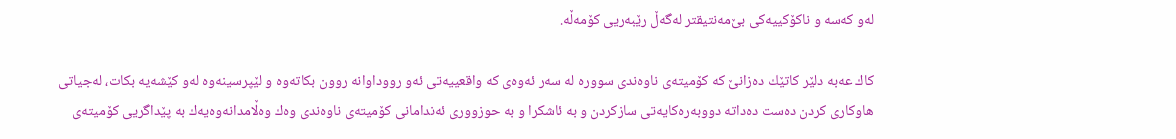له‌و كه‌سه‌ و ناكۆكییه‌كی‌ بێ‌مه‌نتیقتر له‌گه‌ڵ‌ رێبه‌ریی‌ كۆمه‌ڵه‌.

كاك عه‌به‌ دلێر كاتێك ده‌زانێ‌ كه‌ كۆمیته‌ی‌ ناوه‌ندی‌ سووره‌ له‌ سه‌ر ئه‌وه‌ی‌ كه‌ واقعییه‌تی‌ ئه‌و رووداوانه‌ روون بكاته‌وه‌ و لێپرسینه‌وه‌ له‌و كێشه‌یه‌ بكات، له‌جیاتی‌ هاوكاری‌ كردن ده‌ست ده‌داته‌ دووبه‌ره‌كایه‌تی‌ سازكردن و به‌ ئاشكرا و به‌ حوزووری‌ ئه‌ندامانی‌ كۆمیته‌ی‌ ناوه‌ندی‌ وه‌ك وه‌ڵامدانه‌وه‌یه‌ك به‌ پێداگریی‌ كۆمیته‌ی‌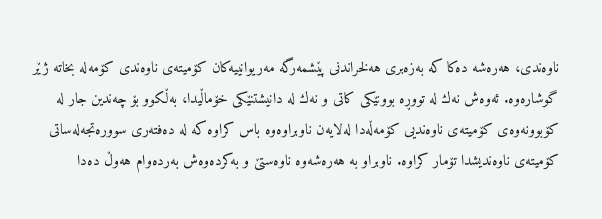ناوه‌ندی‌، هه‌ره‌شه‌ ده‌كا كه‌ به‌زه‌بری‌ هه‌لخراندنی‌ پێشمه‌رگه‌ مه‌ریوانییه‌كان كۆمیته‌ی‌ ناوه‌ندی‌ كۆمه‌له‌ بخاته‌ ژێر گوشاره‌وه‌. ئه‌وه‌ش نه‌ك له‌ تووڕه‌ بوونێكی‌ كاتی‌ و نه‌ك له‌ دانیشتنێكی‌ خۆماڵیدا، به‌ڵكوو بۆ چه‌ندین جار له‌ كۆبوونه‌وه‌ی‌ كۆمیته‌ی‌ ناوه‌ندیی‌ كۆمه‌ڵه‌دا له‌لایه‌ن ناوبراوه‌وه‌ باس كراوه‌ كه‌ له‌ ده‌فته‌ری‌ سووره‌تجه‌له‌ساتی‌ كۆمیته‌ی‌ ناوه‌ندیشدا تۆمار كراوه‌. ناوبراو به‌ هه‌ره‌شه‌وه‌ ناوه‌ستێ‌ و به‌كرده‌وه‌ش به‌رده‌وام هه‌وڵ‌ ده‌دا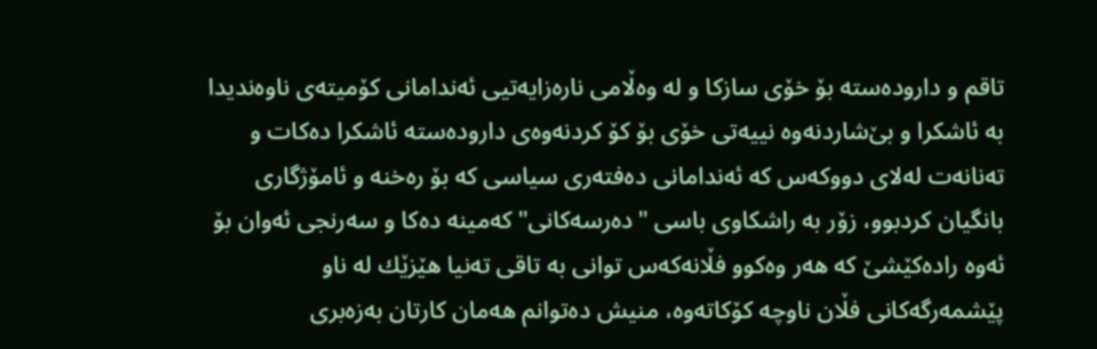تاقم و داروده‌سته‌ بۆ خۆی‌ سازكا و له‌ وه‌ڵامی‌ ناره‌زایه‌تیی‌ ئه‌ندامانی‌ كۆمیته‌ی‌ ناوه‌ندیدا به‌ ئاشكرا و بێ‌شاردنه‌وه‌ نییه‌تی‌ خۆی‌ بۆ كۆ كردنه‌وه‌ی‌ داروده‌سته‌ ئاشكرا ده‌كات و ته‌نانه‌ت له‌لای‌ دووكه‌س كه‌ ئه‌ندامانی‌ ده‌فته‌ری‌ سیاسی‌ كه‌ بۆ ره‌خنه‌ و ئامۆژگاری‌ بانگیان كردبوو، زۆر به‌ راشكاوی‌ باسی‌ "ده‌رسه‌كانی‌" كه‌مینه‌ ده‌كا و سه‌رنجی‌ ئه‌وان بۆ ئه‌وه‌ راده‌كێشێ‌ كه‌ هه‌ر وه‌كوو فڵانه‌كه‌س توانی‌ به‌ تاقی‌ ته‌نیا هێزێك له‌ ناو پێشمه‌رگه‌كانی‌ فڵان ناوچه‌ كۆكاته‌وه‌، منیش ده‌توانم هه‌مان كارتان به‌زه‌بری‌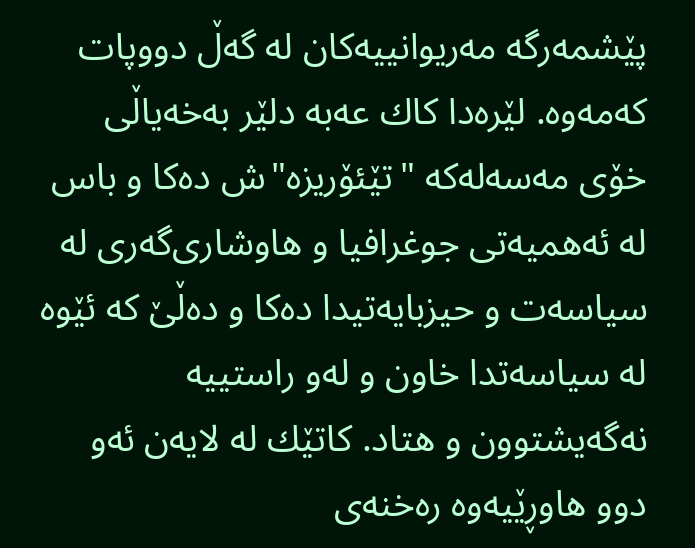پێشمه‌رگه‌ مه‌ریوانییه‌كان له‌ گه‌ڵ‌ دووپات كه‌مه‌وه‌. لێره‌دا كاك عه‌به‌ دلێر به‌خه‌یاڵی‌ خۆی‌ مه‌سه‌له‌كه‌ "تێئۆریزه‌"ش ده‌كا و باس له‌ ئه‌همیه‌تی‌ جوغرافیا و هاوشاری‌گه‌ری‌ له‌ سیاسه‌ت و حیزبایه‌تیدا ده‌كا و ده‌ڵێ‌ كه‌ ئێوه‌ له‌ سیاسه‌تدا خاون و له‌و راستییه‌ نه‌گه‌یشتوون و هتاد. كاتێك له‌ لایه‌ن ئه‌و دوو هاوڕێیه‌وه‌ ره‌خنه‌ی‌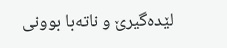لێده‌گیرێ‌ و ناته‌با بوونی‌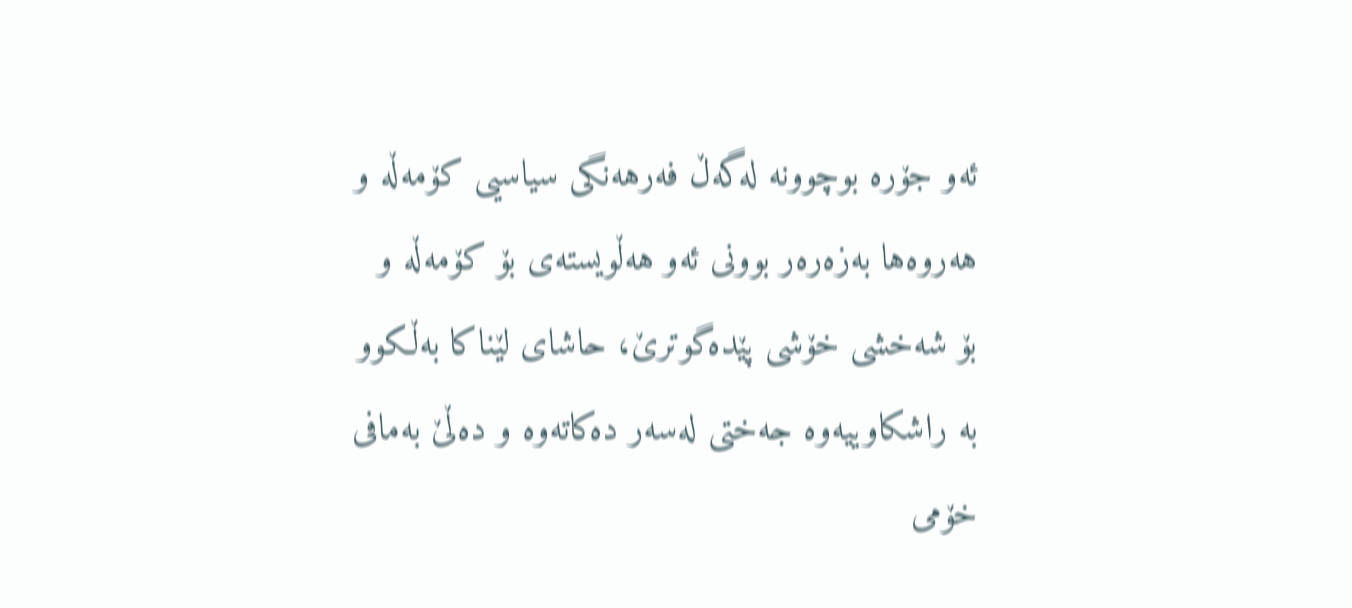ئه‌و جۆره‌ بوچوونه‌ له‌گه‌ڵ‌ فه‌رهه‌نگی‌ سیاسیی‌ كۆمه‌ڵه‌ و هه‌روه‌ها به‌زه‌ره‌ر بوونی‌ ئه‌و هه‌ڵویسته‌ی‌ بۆ كۆمه‌ڵه‌ و بۆ شه‌خشی‌ خۆشی‌ پێده‌گوترێ‌، حاشای‌ لێناكا به‌ڵكوو به‌ راشكاوییه‌وه‌ جه‌ختی‌ له‌سه‌ر ده‌كاته‌وه‌ و ده‌ڵێ‌ به‌مافی‌ خۆمی‌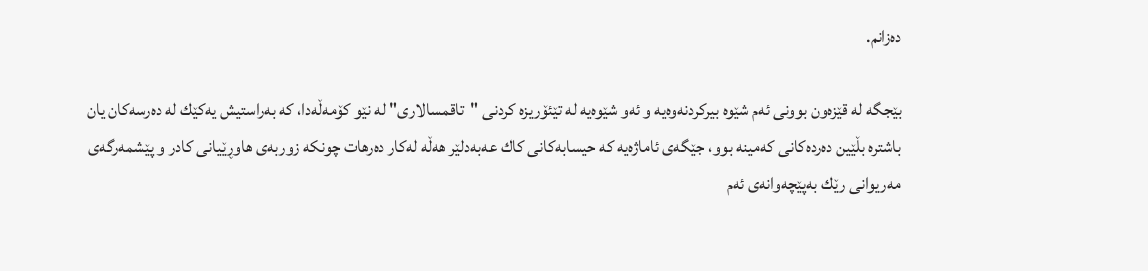ده‌زانم.

بێجگه‌ له‌ قێزه‌ون بوونی‌ ئه‌م شێوه‌ بیركردنه‌وه‌یه‌ و ئه‌و شێوه‌یه‌ له‌ تێئۆریزه‌ كردنی‌ "تاقمسالاری‌" له‌ نێو كۆمه‌ڵه‌دا، كه‌ به‌راستیش یه‌كێك له‌ ده‌رسه‌كان یان باشتره‌ بڵێین ده‌رده‌كانی‌ كه‌مینه‌ بوو، جێگه‌ی‌ ئاماژه‌یه‌ كه‌ حیسابه‌كانی‌ كاك عه‌به‌دلێر هه‌ڵه‌ له‌كار ده‌رهات چونكه‌ زوربه‌ی‌ هاوڕێیانی‌ كادر و پێشمه‌رگه‌ی‌ مه‌ریوانی‌ رێك به‌پێچه‌وانه‌ی‌ ئه‌م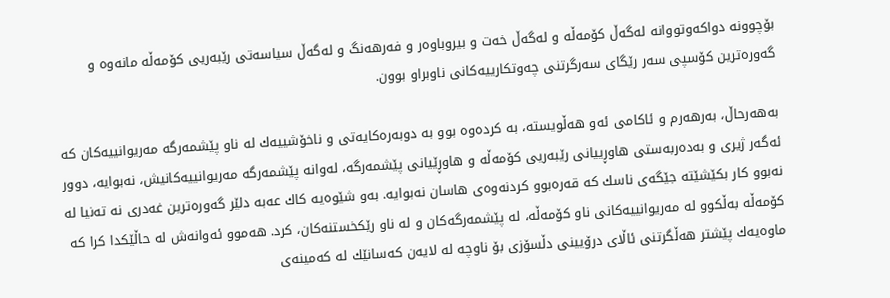بۆچوونه‌ دواكه‌وتووانه‌ له‌گه‌ڵ‌ كۆمه‌ڵه‌ و له‌گه‌ڵ‌ خه‌ت و بیروباوه‌ر و فه‌رهه‌نگ و له‌گه‌ڵ‌ سیاسه‌تی‌ رێبه‌ریی‌ كۆمه‌ڵه‌ مانه‌وه‌ و گه‌وره‌ترین كۆسپی سه‌ر رێگای‌ سه‌رگرتنی‌ چه‌وتكارییه‌كانی‌ ناوبراو بوون.

به‌هه‌رحاڵ‌، به‌رهه‌رم و ئاكامی‌ ئه‌و هه‌ڵویسته‌، به‌ كرده‌وه‌ بوو به‌ دوبه‌ره‌كایه‌تی‌ و ناخۆشییه‌ك له‌ ناو پێشمه‌رگه‌ مه‌ریوانییه‌كان كه‌ ئه‌گه‌ر ژیری‌ و به‌ده‌ربه‌ستی‌ هاوڕییانی‌ رێبه‌ریی‌ كۆمه‌ڵه‌ و هاوڕێیانی‌ پێشمه‌رگه‌، له‌وانه‌ پێشمه‌رگه‌ مه‌ریوانییه‌كانیش، نه‌بوایه‌، دوور نه‌بوو كار بكێشێته‌ جێگه‌ی‌ ناسك كه‌ قه‌ره‌بوو كردنه‌وه‌ی‌ هاسان نه‌بوایه‌. به‌و شێوه‌یه‌ كاك عه‌به‌ دلێر گه‌وره‌ترین غه‌دری‌ نه‌ ته‌نیا له‌ كۆمه‌ڵه‌ به‌ڵكوو له‌ مه‌ریوانییه‌كانی‌ ناو كۆمه‌ڵه‌، له‌ پێشمه‌رگه‌كان و له‌ ناو رێكخستنه‌كان، كرد. هه‌موو ئه‌وانه‌ش له‌ حاڵێكدا كرا كه‌ ماوه‌یه‌ك پێشتر هه‌ڵگرتنی‌ ئاڵای‌ درۆیینی‌ دڵسۆزی‌ بۆ ناوچه‌ له‌ لایه‌ن كه‌سانێك له‌ كه‌مینه‌ی‌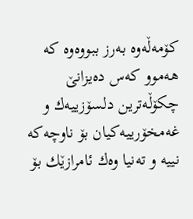كۆمه‌ڵه‌وه‌ به‌رز ببووه‌وه‌ كه‌ هه‌موو كه‌س ده‌یزانێ‌ چكۆڵه‌ترین دلسۆزییه‌ك و غه‌مخۆرییه‌كیان بۆ ناوچه‌كه‌ نییه‌ و ته‌نیا وه‌ك ئامرازێك بۆ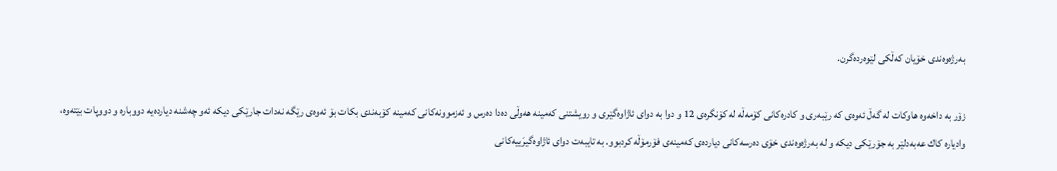به‌رژه‌وه‌ندی‌ خۆیان كه‌ڵكی‌ لێوه‌رده‌گرن.

زۆر به‌ داخه‌وه‌ هاوكات له‌ گه‌ڵ‌ ئه‌وه‌ی‌ كه‌ رێبه‌ری‌ و كادره‌كانی‌ كۆمه‌ڵه‌ له‌ كۆنگره‌ی‌ 12 و دوا به‌ دوای‌ ئاژاوه‌گێری‌ و رویشتنی‌ كه‌مینه‌ هه‌وڵی‌ ده‌دا ده‌رس و ئه‌زموونه‌كانی‌ كه‌مینه‌ كۆبه‌ندی‌ بكات بۆ ئه‌وه‌ی‌ رێگه‌ نه‌دات جارێكی‌ دیكه‌ ئه‌و چه‌شنه‌ دیارده‌یه‌ دووباره‌ و دووپات بێته‌وه‌، وادیاره‌ كاك عه‌به‌دلێر به‌ جۆرێكی‌ دیكه‌ و له‌ به‌رژه‌وه‌ندی‌ خۆی‌ ده‌رسه‌كانی‌ دیارده‌ی‌ كه‌مینه‌ی‌ فۆرمۆڵه‌ كردبوو. به‌ تایبه‌ت دوای‌ ئاژاوه‌گیرَییه‌كانی‌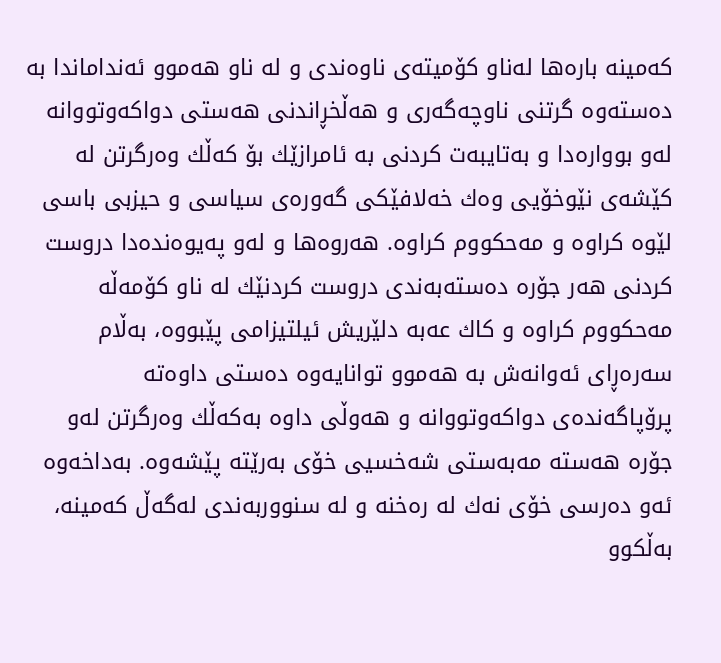كه‌مینه‌ باره‌ها له‌ناو كۆمیته‌ی‌ ناوه‌ندی‌ و له‌ ناو هه‌موو ئه‌نداماندا به‌ ده‌سته‌وه‌ گرتنی‌ ناوچه‌گه‌ری‌ و هه‌ڵخڕاندنی‌ هه‌ستی‌ دواكه‌وتووانه‌ له‌و بوواره‌دا و به‌تایبه‌ت كردنی‌ به‌ ئامرازێك بۆ كه‌ڵك وه‌رگرتن له‌ كێشه‌ی‌ نێوخۆیی‌ وه‌ك خه‌لافێكی‌ گه‌وره‌ی‌ سیاسی‌ و حیزبی باسی‌ لێوه‌ كراوه‌ و مه‌حكووم كراوه‌. هه‌روه‌ها و له‌و په‌یوه‌نده‌دا دروست كردنی‌ هه‌ر جۆره‌ ده‌سته‌به‌ندی‌ دروست كردنێك له‌ ناو كۆمه‌ڵه‌ مه‌حكووم كراوه‌ و كاك عه‌به‌ دلێریش ئیلتیزامی‌ پێبووه‌، به‌ڵام سه‌ره‌ڕای‌ ئه‌وانه‌ش به‌ هه‌موو توانایه‌وه‌ ده‌ستی‌ داوه‌ته‌ پرۆپاگه‌نده‌ی‌ دواكه‌وتووانه‌ و هه‌وڵی‌ داوه‌ به‌كه‌ڵك وه‌رگرتن له‌و جۆره‌ هه‌سته‌ مه‌به‌ستی‌ شه‌خسیی‌ خۆی‌ به‌رێته‌ پێشه‌وه‌. به‌داخه‌وه‌ ئه‌و ده‌رسی‌ خۆی‌ نه‌ك له‌ ره‌خنه‌ و له‌ سنووربه‌ندی‌ له‌گه‌ڵ‌ كه‌مینه‌، به‌ڵكوو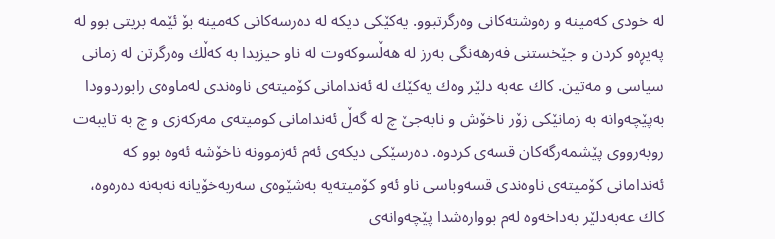له‌ خودی‌ كه‌مینه‌ و ره‌وشته‌كانی‌ وه‌رگرتبوو. یه‌كێكی‌ دیكه‌ له‌ ده‌رسه‌كانی‌ كه‌مینه‌ بۆ ئێمه‌ بریتی‌ بوو له‌ په‌یڕه‌و كردن و جێخستنی‌ فه‌رهه‌نگی‌ به‌رز له‌ هه‌ڵسوكه‌وت له‌ ناو حیزبدا به‌ كه‌ڵك وه‌رگرتن له‌ زمانی‌ سیاسی‌ و مه‌تین. كاك عه‌به‌ دلێر وه‌ك یه‌كێك له‌ ئه‌ندامانی‌ كۆمیته‌ی‌ ناوه‌ندی‌ له‌ماوه‌ی‌ رابوردوودا به‌پێچه‌وانه‌ به‌ زمانێكی‌ زۆر ناخۆش و نابه‌جێ‌ چ له‌ گه‌ڵ‌ ئه‌ندامانی‌ كومیته‌ی‌ مه‌ركه‌زی‌ و چ به‌ تایبه‌ت روبه‌رووی‌ پێشمه‌رگه‌كان قسه‌ی‌ كردوه‌. ده‌رسێكی‌ دیكه‌ی‌ ئه‌م ئه‌زموونه‌ ناخۆشه‌ ئه‌وه‌ بوو كه‌ ئه‌ندامانی‌ كۆمیته‌ی‌ ناوه‌ندی‌ قسه‌وباسی‌ ناو ئه‌و كۆمیته‌یه‌ به‌شێوه‌ی‌ سه‌ربه‌خۆیانه‌ نه‌به‌نه‌ ده‌ره‌وه‌، كاك عه‌به‌دلێر به‌داخه‌وه‌ له‌م بوواره‌شدا پێچه‌وانه‌ی‌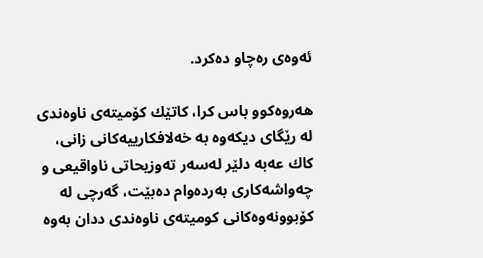ئه‌وه‌ی‌ ره‌چاو ده‌كرد.

هه‌روه‌كوو باس كرا، كاتێك كۆمیته‌ی‌ ناوه‌ندی‌ له‌ رێگای‌ دیكه‌وه‌ به‌ خه‌لافكارییه‌كانی‌ زانی‌، كاك عه‌به‌ دلێر له‌سه‌ر ته‌وزیحاتی‌ ناواقیعی‌ و چه‌واشه‌كاری‌ به‌رده‌وام ده‌بێت، گه‌رچی‌ له‌ كۆبوونه‌وه‌كانی‌ كومیته‌ی‌ ناوه‌ندی‌ ددان به‌وه‌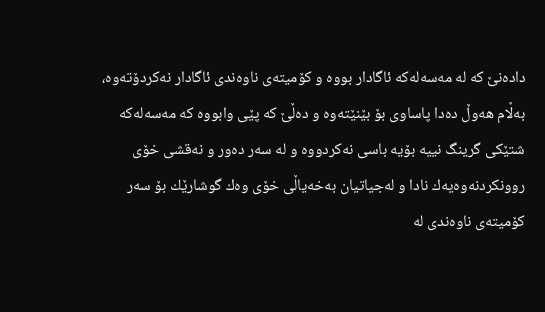داده‌نێ‌ كه‌ له‌ مه‌سه‌له‌كه‌ ئاگادار بووه‌ و كۆمیته‌ی‌ ناوه‌ندی‌ ئاگادار نه‌كردۆته‌وه‌، به‌ڵام هه‌وڵ‌ ده‌دا پاساوی‌ بۆ بێنێته‌وه‌ و ده‌ڵێ‌ كه‌ پێی‌ وابووه‌ كه‌ مه‌سه‌له‌كه‌ شتێكی‌ گرینگ نییه‌ بۆیه‌ باسی‌ نه‌كردووه‌ و له‌ سه‌ر ده‌ور و نه‌قشی‌ خۆی‌ روونكردنه‌وه‌یه‌ك نادا و له‌جیاتیان به‌خه‌یاڵی‌ خۆی‌ وه‌ك گوشارێك بۆ سه‌ر كۆمیته‌ی‌ ناوه‌ندی‌ له‌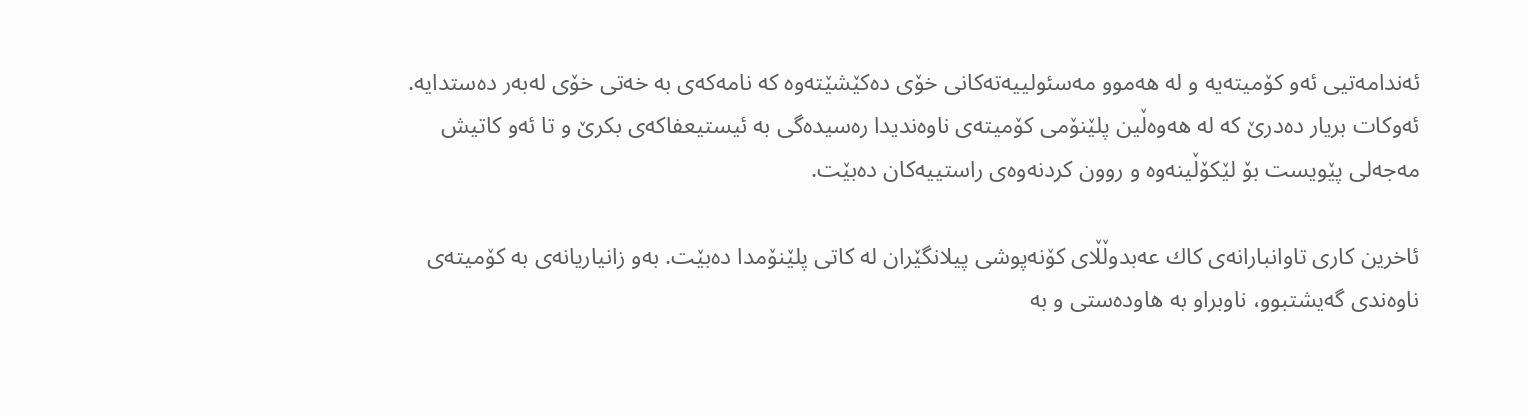ئه‌ندامه‌تیی‌ ئه‌و كۆمیته‌یه‌ و له‌ هه‌موو مه‌سئولییه‌ته‌كانی‌ خۆی‌ ده‌كێشێته‌وه‌ كه‌ نامه‌كه‌ی‌ به‌ خه‌تی‌ خۆی‌ له‌به‌ر ده‌ستدایه‌. ئه‌وكات بریار ده‌درێ‌ كه‌ له‌ هه‌وه‌ڵین پلێنۆمی‌ كۆمیته‌ی‌ ناوه‌ندیدا ره‌سیده‌گی‌ به‌ ئیستیعفاكه‌ی‌ بكرێ‌ و تا ئه‌و كاتیش مه‌جه‌لی‌ پێویست بۆ لێكۆڵینه‌وه‌ و روون كردنه‌وه‌ی‌ راستییه‌كان ده‌بێت.

ئاخرین كاری‌ تاوانبارانه‌ی‌ كاك عه‌بدوڵڵای‌ كۆنه‌پوشی‌ پیلانگێران له‌ كاتی‌ پلێنۆمدا ده‌بێت. به‌و زانیاریانه‌ی‌ به‌ كۆمیته‌ی‌ ناوه‌ندی‌ گه‌یشتبوو، ناوبراو به‌ هاوده‌ستی‌ و به‌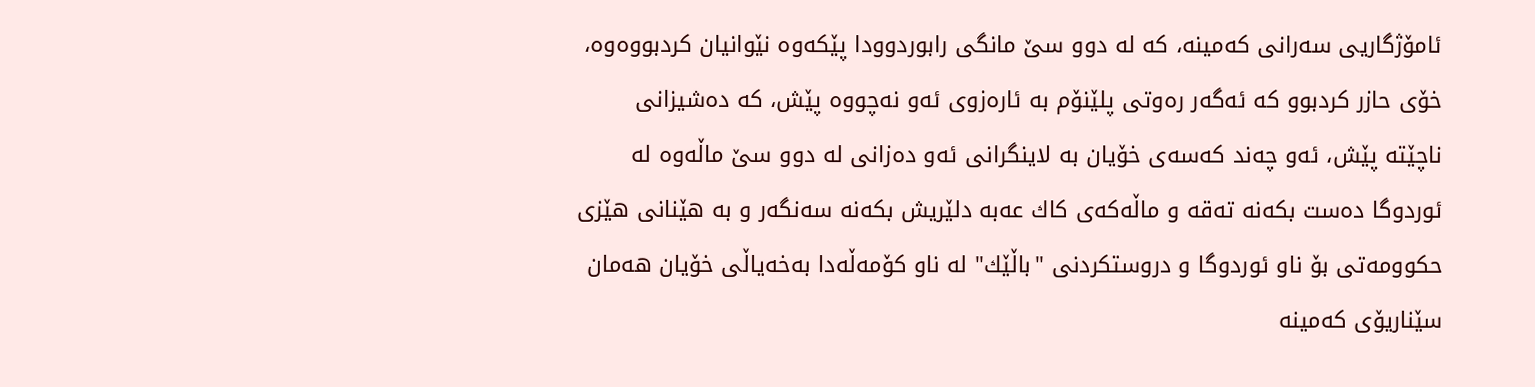ئامۆژگاریی‌ سه‌رانی‌ كه‌مینه‌، كه‌ له‌ دوو سێ‌ مانگی‌ رابوردوودا پێكه‌وه‌ نێوانیان كردبووه‌وه‌، خۆی‌ حازر كردبوو كه‌ ئه‌گه‌ر ره‌وتی‌ پلێنۆم به‌ ئاره‌زوی‌ ئه‌و نه‌چووه‌ پێش، كه‌ ده‌شیزانی‌ ناچێته‌ پێش، ئه‌و چه‌ند كه‌سه‌ی‌ خۆیان به‌ لاینگرانی‌ ئه‌و ده‌زانی‌ له‌ دوو سێ‌ ماڵه‌وه‌ له‌ ئوردوگا ده‌ست بكه‌نه‌ ته‌قه‌ و ماڵه‌كه‌ی‌ كاك عه‌به‌ دلێریش بكه‌نه‌ سه‌نگه‌ر و به‌ هێنانی‌ هێزی‌ حكوومه‌تی‌ بۆ ناو ئوردوگا و دروستكردنی‌ "باڵێك" له‌ ناو كۆمه‌ڵه‌دا به‌خه‌یاڵی‌ خۆیان هه‌مان سێناریۆی‌ كه‌مینه‌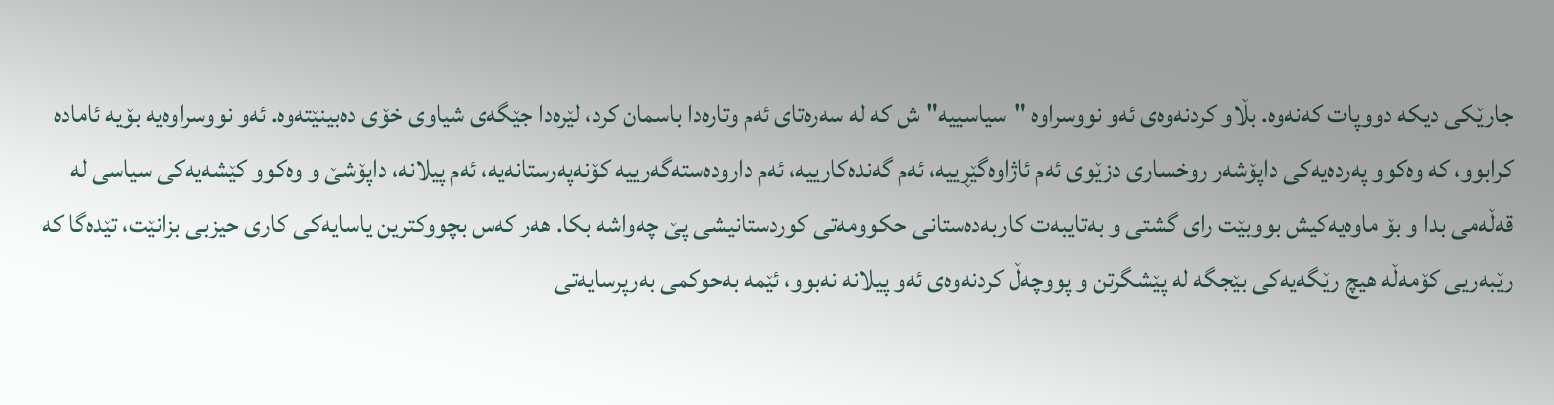جارێكی‌ دیكه‌ دووپات كه‌نه‌وه‌. بڵاو كردنه‌وه‌ی‌ ئه‌و نووسراوه‌ "سیاسییه‌"ش كه‌ له‌ سه‌ره‌تای‌ ئه‌م وتاره‌دا باسمان كرد، لێره‌دا جێگه‌ی‌ شیاوی‌ خۆی‌ ده‌بینێته‌وه‌. ئه‌و نووسراوه‌یه‌ بۆیه‌ ئاماده‌ كرابوو، كه‌ وه‌كوو په‌رده‌یه‌كی‌ داپۆشه‌ر روخساری‌ دزێوی‌ ئه‌م ئاژاوه‌گێڕییه‌، ئه‌م گه‌نده‌كارییه‌، ئه‌م داروده‌سته‌گه‌رییه‌ كۆنه‌په‌رستانه‌یه‌، ئه‌م پیلانه‌، داپۆشێ‌ و وه‌كوو كێشه‌یه‌كی‌ سیاسی‌ له‌ قه‌ڵه‌می‌ بدا و بۆ ماوه‌یه‌كیش بووبێت رای‌ گشتی‌ و به‌تایبه‌ت كاربه‌ده‌ستانی‌ حكوومه‌تی‌ كوردستانیشی‌ پێ‌ چه‌واشه‌ بكا. هه‌ر كه‌س بچووكترین یاسایه‌كی‌ كاری‌ حیزبی‌ بزانێت، تێده‌گا كه‌ رێبه‌ریی‌ كۆمه‌ڵه‌ هیچ رێگه‌یه‌كی‌ بێجگه‌ له‌ پێشگرتن و پووچه‌ڵ‌ كردنه‌وه‌ی‌ ئه‌و پیلانه‌ نه‌بوو، ئێمه‌ به‌حوكمی‌ به‌رپرسایه‌تی‌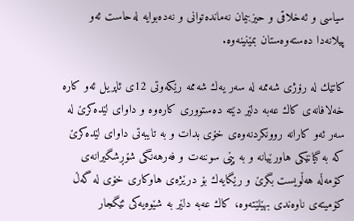سیاسی‌ و ئه‌خلاقی‌ و حیزبیمان نه‌مانده‌توانی‌ و نه‌ده‌بوایه‌ له‌حاست ئه‌و پیلانه‌دا ده‌سته‌وه‌ستان بمێنینه‌وه.

كاتێك له‌ رۆژی‌ شه‌ممه‌ له‌ سه‌ر یه‌ك شه‌ممه‌ رێكه‌وتی‌ 12ی‌ ئاپریل ئه‌و كاره‌ خه‌لافانه‌ی‌ كاك عه‌به‌ دلێر دێته‌ ده‌ستووری‌ كاره‌وه‌ و داوای‌ لێده‌كرێ‌ له‌ سه‌ر ئه‌و كارانه‌ روونكردنه‌وه‌ی‌ خۆی‌ بدات و به‌ تایبه‌تی‌ داوای‌ لێده‌كرێ‌ كه‌ به‌ گیانێكی‌ هاورێیانه‌ و به‌ پێی‌ سوننه‌ت ‌و فه‌رهه‌نگی‌ شۆڕشگیرانه‌ی‌ كۆمه‌ڵه‌ هه‌ڵویست بگرێ‌ و رێگایه‌ك بۆ درێژه‌ی‌ هاوكاری‌ خۆی‌ له‌ گه‌ڵ‌ كۆمیته‌ی‌ ناوه‌ندی‌ بهێلێته‌وه‌، كاك عه‌به‌ دلێر به‌ شێوه‌یه‌كی‌ ئێگجار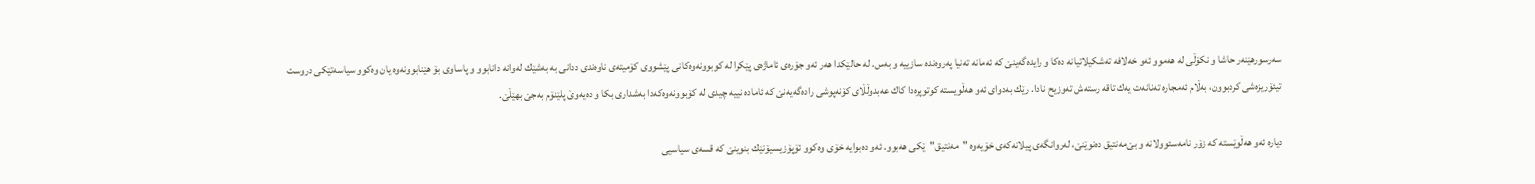سه‌رسورهێنه‌ر حاشا و نكۆڵی‌ له‌ هه‌موو ئه‌و خه‌لافه‌ ته‌شكیلاتیانه‌ ده‌كا و رایده‌گه‌ینێ‌ كه‌ ئه‌مانه‌ ته‌نیا په‌روه‌نده‌ سازییه‌ و به‌س. له‌ حالێكدا هه‌ر ئه‌و جۆره‌ی‌ ئاماژه‌ی‌ پێكرا له‌ كوبوونه‌وه‌كانی‌ پێشووی‌ كۆمیته‌ی‌ ناوه‌ندی‌ ددانی‌ به‌ به‌شێك له‌وانه‌ دانابوو و پاساوی‌ بۆ هێنابوونه‌وه‌ یان وه‌كوو سیاسه‌تێكی‌ دروست تیئۆریزه‌شی‌ كردبوون، به‌ڵام ئه‌مجاره‌ ته‌نانه‌ت یه‌ك تاقه‌ رسته‌ش ته‌وزیح نادا. رێك به‌دوای‌ ئه‌و هه‌ڵویسته‌ كوتوپره‌دا كاك عه‌بدوڵڵای‌ كۆنه‌پوشی‌ راده‌گه‌یه‌نێ‌ كه‌ ئاماده‌ نییه‌ چیدی‌ له‌ كۆبوونه‌وه‌كه‌دا به‌شداری‌ بكا و ده‌یه‌وێ‌ پلێنۆم به‌جێ‌ بهێڵێ‌.

دیاره‌ ئه‌و هه‌ڵوێسته‌ كه‌ زۆر نامه‌سئوولانه‌ و بێ‌مه‌نتیق ده‌نوێنێ‌، له‌روانگه‌ی‌ پیلانه‌كه‌ی‌ خۆیه‌وه‌ "مه‌نتیق"ێكی‌ هه‌بوو. ئه‌و ده‌بوایه‌ خۆی‌ وه‌كوو ئۆپۆزیسیۆنێك بنوینێ‌ كه‌ قسه‌ی‌ سیاسیی‌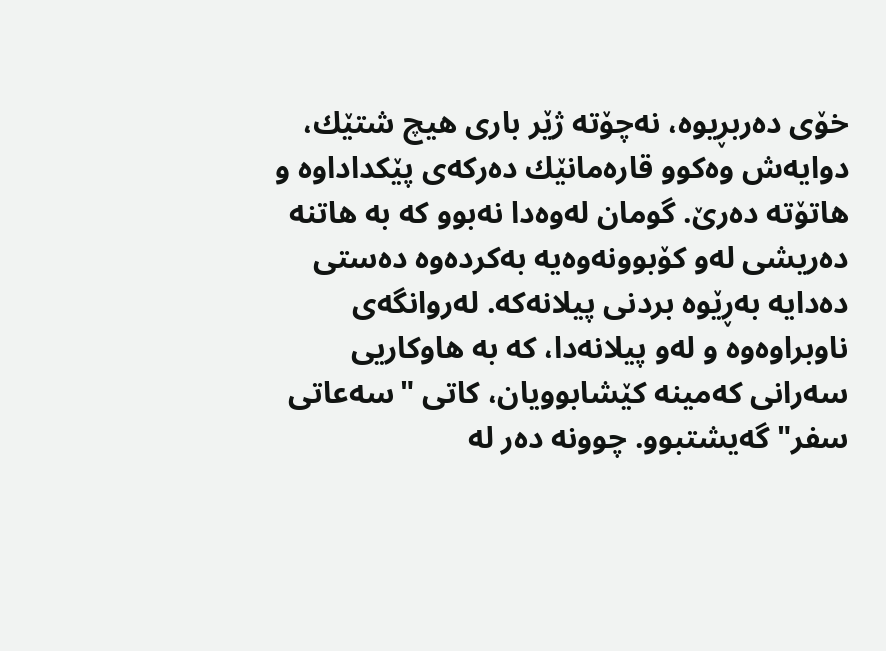خۆی‌ ده‌ربڕیوه‌، نه‌چۆته‌ ژێر باری‌ هیچ شتێك، دوایه‌ش وه‌كوو قاره‌مانێك ده‌ركه‌ی‌ پێكداداوه‌ و هاتۆته‌ ده‌رێ‌. گومان له‌وه‌دا نه‌بوو كه‌ به‌ هاتنه‌ ده‌ریشی‌ له‌و كۆبوونه‌وه‌یه‌ به‌كرده‌وه‌ ده‌ستی‌ ده‌دایه‌ به‌ڕێوه‌ بردنی‌ پیلانه‌كه‌. له‌روانگه‌ی‌ ناوبراوه‌وه‌ و له‌و پیلانه‌دا، كه‌ به‌ هاوكاریی‌ سه‌رانی‌ كه‌مینه‌ كێشابوویان، كاتی‌ "سه‌عاتی‌ سفر" گه‌یشتبوو. چوونه‌ ده‌ر له‌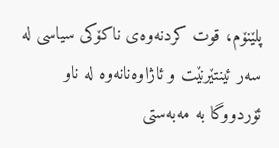پلێنۆم، قوت كردنه‌وه‌ی‌ ناكۆكی‌ سیاسی‌ له‌ سه‌ر ئینتێرنێت و ئاژاوه‌نانه‌وه‌ له‌ ناو ئۆردووگا به‌ مه‌به‌ستی‌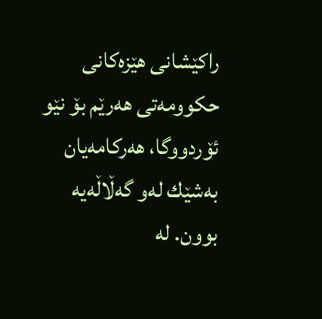راكێشانی‌ هێزه‌كانی‌ حكوومه‌تی‌ هه‌رێم بۆ نێو ئۆردووگا، هه‌ركامه‌یان به‌شێك له‌و گه‌ڵاڵه‌یه‌ بوون. له‌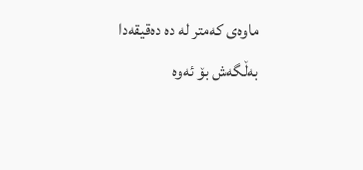ماوه‌ی‌ كه‌متر له‌ ده‌ ده‌قیقه‌دا به‌ڵگه‌ش بۆ ئه‌وه‌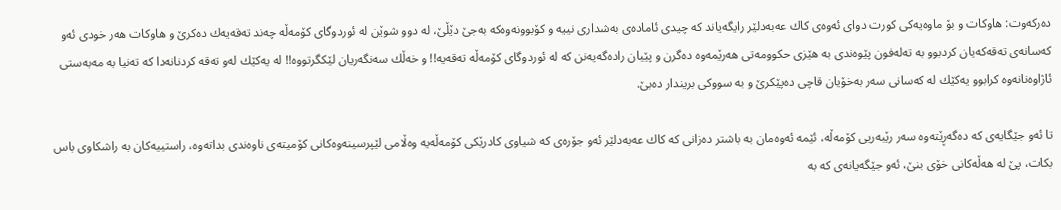ده‌ركه‌وت: هاوكات و بۆ ماوه‌یه‌كی‌ كورت دوای‌ ئه‌وه‌ی‌ كاك عه‌به‌دلێر رایگه‌یاند كه‌ چیدی‌ ئاماده‌ی‌ به‌شداری‌ نییه‌ و كۆبوونه‌وه‌كه‌ به‌جێ‌ دێڵێ‌، له‌ دوو شوێن له‌ ئوردوگای‌ كۆمه‌ڵه‌ چه‌ند ته‌قه‌یه‌ك ده‌كرێ‌ و هاوكات هه‌ر خودی‌ ئه‌و كه‌سانه‌ی‌ ته‌قه‌كه‌یان كردبوو به‌ ته‌له‌فون پێوه‌ندی‌ به‌ هێزی‌ حكوومه‌تی‌ هه‌رێمه‌وه‌ ده‌گرن و پێیان راده‌گه‌یه‌نن كه‌ له‌ ئوردوگای‌ كۆمه‌ڵه‌ ته‌قه‌یه‌!! و خه‌ڵك سه‌نگه‌ریان لێكگرتووه‌!! له‌ یه‌كێك له‌و ته‌قه‌ كردنانه‌دا كه‌ ته‌نیا به‌ مه‌به‌ستی‌ ئاژاوه‌نانه‌وه‌ كرابوو یه‌كێك له‌ كه‌سانی‌ سه‌ر به‌خۆیان قاچی‌ ده‌پێكرێ‌ و به‌ سووكی‌ بریندار ده‌بێ‌.

تا ئه‌و جێگایه‌ی‌ كه‌ ده‌گه‌ڕێته‌وه‌ سه‌ر رێبه‌ریی‌ كۆمه‌ڵه‌، ئێمه‌ ئه‌وه‌مان به‌ باشتر ده‌زانی‌ كه‌ كاك عه‌به‌دلێر ئه‌و جۆره‌ی‌ كه‌ شیاوی‌ كادرێكی‌ كۆمه‌ڵه‌یه‌ وه‌ڵامی‌ لێپرسینه‌وه‌كانی‌ كۆمیته‌ی‌ ناوه‌ندی‌ بداته‌وه‌، راستییه‌كان به‌ راشكاوی‌ باس بكات، پێ‌ له‌ هه‌ڵه‌كانی‌ خۆی‌ بنێ‌، ئه‌و جێگه‌یانه‌ی‌ كه‌ به‌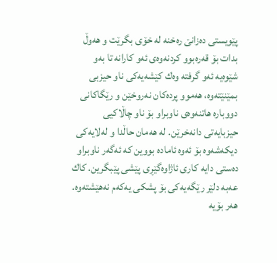پێویستی‌ ده‌زانێ‌ ره‌خنه‌ له‌ خۆی‌ بگرێت و هه‌وڵ‌ بدات بۆ قه‌ره‌بوو كردنه‌وه‌ی‌ ئه‌و كارانه‌ تا به‌و شێوه‌یه‌ ئه‌و گرفته‌ وه‌ك كێشه‌یه‌كی‌ ناو حیزبی‌ بمێنێته‌وه‌، هه‌موو پرده‌كان نه‌روخێن و رێگاكانی‌ دووباره‌ هاتنه‌وه‌ی‌ ناوبراو بۆ ناو چاڵاكیی‌ حیزبایه‌تی‌ دانه‌خرێن. له‌ هه‌مان حاڵدا و له‌لایه‌كی‌ دیكه‌شه‌وه‌ بۆ ئه‌وه‌ ئاماده‌ بووین كه‌ ئه‌گه‌ر ناوبراو ده‌ستی‌ دایه‌ كاری‌ ئاژاوه‌گێڕی‌ پێشی‌ پێبگرین. كاك عه‌به‌ دلێر رێگه‌یه‌كی‌ بۆ پشكی‌ یه‌كه‌م نه‌هێشته‌وه‌. هه‌ر بۆیه‌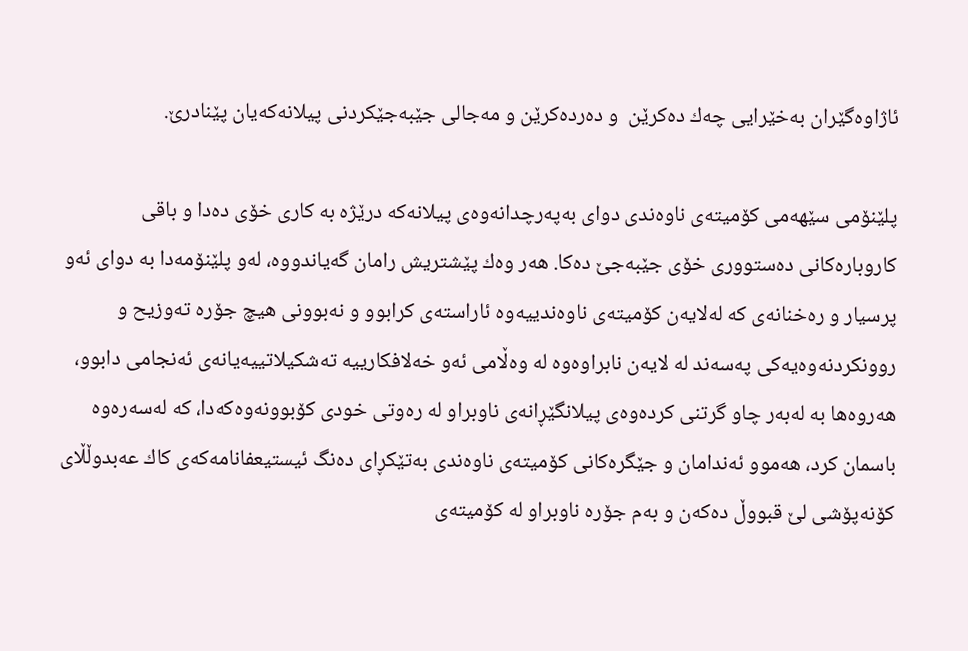ئاژاوه‌گێران به‌خێرایی‌ چه‌ك ده‌كرێن  و ده‌رده‌كرێن و مه‌جالی‌ جێبه‌جێكردنی‌ پیلانه‌كه‌یان پێنادرێ.

پلێنۆمی‌ سێهه‌می‌ كۆمیته‌ی‌ ناوه‌ندی‌ دوای‌ به‌په‌رچدانه‌وه‌ی‌ پیلانه‌كه‌ درێژه‌ به‌ كاری‌ خۆی‌ ده‌دا و باقی‌ كاروباره‌كانی‌ ده‌ستووری‌ خۆی‌ جێبه‌جێ‌ ده‌كا. هه‌ر وه‌ك پێشتریش رامان گه‌یاندووه‌، له‌و پلێنۆمه‌دا به‌ دوای‌ ئه‌و پرسیار و ره‌خنانه‌ی‌ كه‌ له‌لایه‌ن كۆمیته‌ی‌ ناوه‌ندییه‌وه‌ ئاراسته‌ی‌ كرابوو و نه‌بوونی‌ هیچ جۆره‌ ته‌وزیح و روونكردنه‌وه‌یه‌كی‌ په‌سه‌ند له‌ لایه‌ن نابراوه‌وه‌ له‌ وه‌ڵامی‌ ئه‌و خه‌لافكارییه‌ ته‌شكیلاتییه‌یانه‌ی‌ ئه‌نجامی‌ دابوو، هه‌روه‌ها به‌ له‌به‌ر چاو گرتنی‌ كرده‌وه‌ی‌ پیلانگێڕانه‌ی‌ ناوبراو له‌ ره‌وتی‌ خودی‌ كۆبوونه‌وه‌كه‌دا، كه‌ له‌سه‌ره‌وه‌ باسمان كرد، هه‌موو ئه‌ندامان و جێگره‌كانی‌ كۆمیته‌ی‌ ناوه‌ندی‌ به‌تێكڕای‌ ده‌نگ ئیستیعفانامه‌كه‌ی‌ كاك عه‌بدوڵڵای‌ كۆنه‌پۆشی‌ لێ‌ قبووڵ‌ ده‌كه‌ن و به‌م جۆره‌ ناوبراو له‌ كۆمیته‌ی‌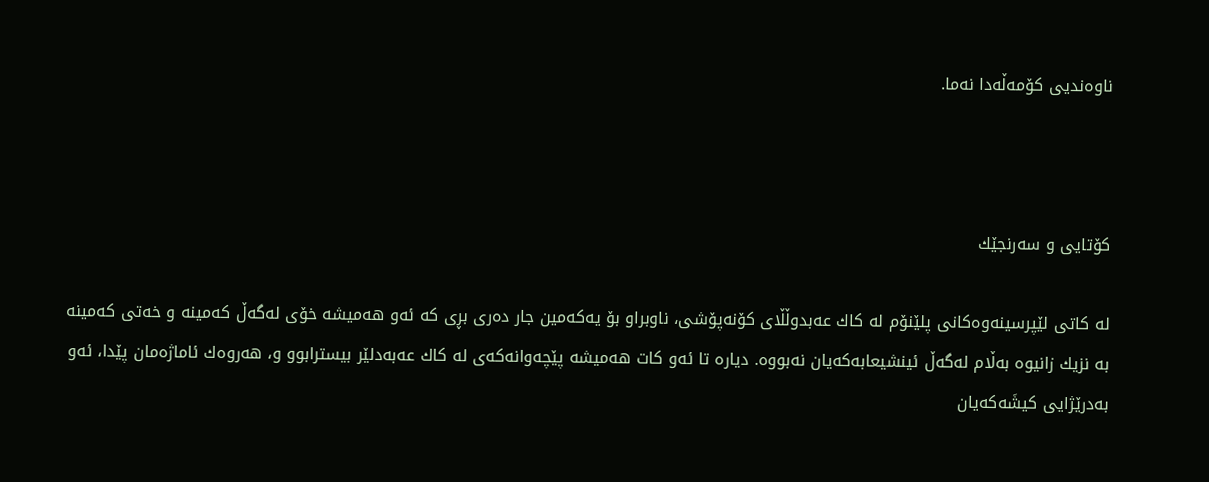ناوه‌ندیی‌ كۆمه‌ڵه‌دا نه‌ما.



كۆتایی‌ و سه‌رنجێك

له‌ كاتی‌ لێپرسینه‌وه‌كانی‌ پلێنۆم له‌ كاك عه‌بدوڵڵای‌ كۆنه‌پۆشی‌، ناوبراو بۆ یه‌كه‌مین جار ده‌ری‌ بڕی‌ كه‌ ئه‌و هه‌میشه‌ خۆی‌ له‌گه‌ڵ‌ كه‌مینه‌ و خه‌تی‌ كه‌مینه‌ به‌ نزیك زانیوه‌ به‌ڵام له‌گه‌ڵ‌ ئینشیعابه‌كه‌یان نه‌بووه‌. دیاره‌ تا ئه‌و كات هه‌میشه‌ پێچه‌وانه‌كه‌ی‌ له‌ كاك عه‌به‌دلێر بیسترابوو و، هه‌روه‌ك ئاماژه‌مان پێدا، ئه‌و به‌درێژایی‌ كیشَه‌كه‌یان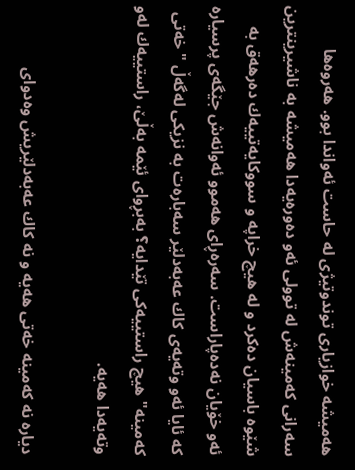هه‌میشه‌ خوازیاری‌ توندوتیژی‌ له‌ حاست ئه‌واندا بوو. هه‌روه‌ها سه‌رانی‌ كه‌مینه‌ش له‌ توولی‌ ئه‌و ده‌وره‌یه‌دا هه‌میشه‌ به‌ ناشیرینترین شێوه‌ باسیان ده‌كرد و له‌ هیچ خراپه‌ و سووكایه‌تییه‌ك ده‌رهه‌ق به‌ ئه‌و خۆیان نه‌ده‌پاراست. سه‌ره‌ڕای‌ هه‌موو ئه‌وانه‌ش جێگه‌ی‌ پرسیاره‌ كه‌ ئایا ئه‌و وته‌یه‌ی‌ كاك عه‌به‌دلێر سه‌باره‌ت به‌ نزیكی‌ له‌گه‌ڵ‌ "خه‌تی‌ كه‌مینه‌" هیچ راستییه‌كی‌ تێدایه‌؟ به‌بڕوای‌ ئێمه‌ به‌ڵێ‌، راستییه‌ك له‌و وته‌یه‌دا هه‌یه‌.

دیاره‌ نه‌ كه‌مینه‌ خه‌تی‌ هه‌یه‌ و نه‌ كاك عه‌به‌دلێریش وه‌دوای‌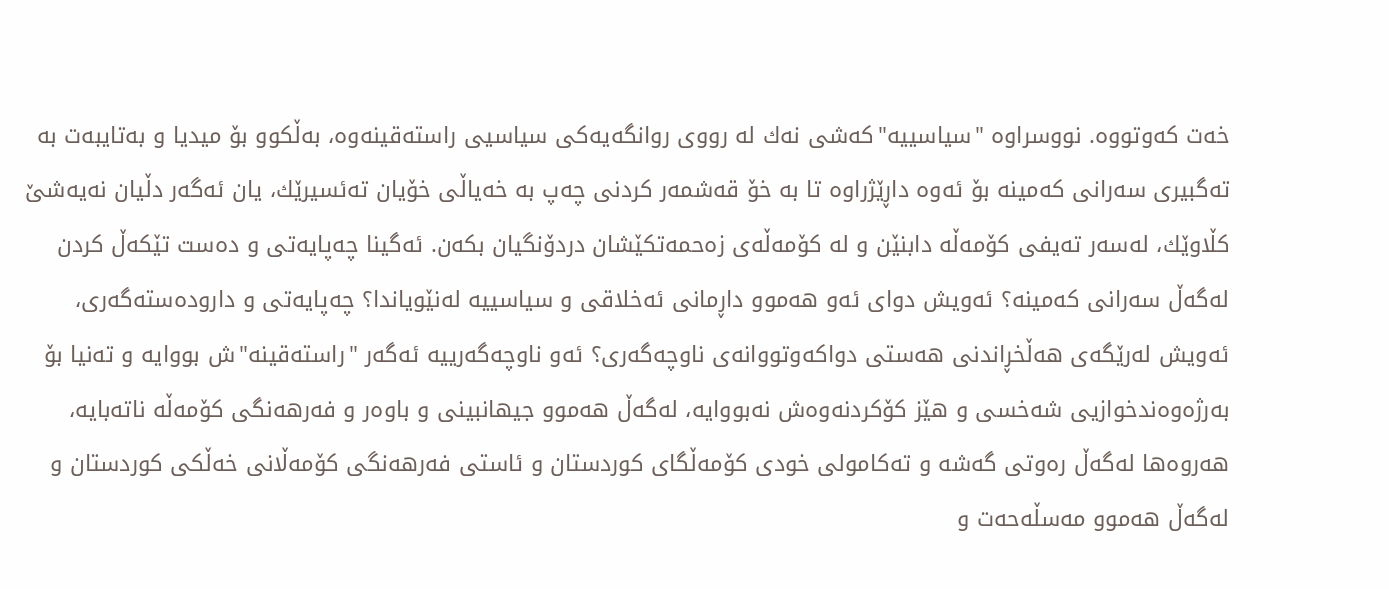خه‌ت كه‌وتووه‌. نووسراوه‌ "سیاسییه‌"كه‌شی‌ نه‌ك له‌ رووی‌ روانگه‌یه‌كی‌ سیاسیی‌ راسته‌قینه‌وه‌، به‌ڵكوو بۆ میدیا و به‌تایبه‌ت به‌ ته‌گبیری‌ سه‌رانی‌ كه‌مینه‌ بۆ ئه‌وه‌ داڕێژراوه‌ تا به‌ خۆ قه‌شمه‌ر كردنی‌ چه‌پ به‌ خه‌یاڵی‌ خۆیان ته‌ئسیرێك، یان ئه‌گه‌ر دڵیان نه‌یه‌شێ‌ كڵاوێك، له‌سه‌ر ته‌یفی‌ كۆمه‌ڵه‌ دابنێن و له‌ كۆمه‌ڵه‌ی‌ زه‌حمه‌تكێشان دردۆنگیان بكه‌ن. ئه‌گینا چه‌پایه‌تی‌ و ده‌ست تێكه‌ڵ‌ كردن له‌گه‌ڵ‌ سه‌رانی‌ كه‌مینه‌؟ ئه‌ویش دوای‌ ئه‌و هه‌موو داڕمانی‌ ئه‌خلاقی‌ و سیاسییه‌ له‌نێویاندا؟ چه‌پایه‌تی‌ و داروده‌سته‌گه‌ری‌، ئه‌ویش له‌رێگه‌ی‌ هه‌ڵخڕاندنی‌ هه‌ستی‌ دواكه‌وتووانه‌ی‌ ناوچه‌گه‌ری‌؟ ئه‌و ناوچه‌گه‌رییه‌ ئه‌گه‌ر "راسته‌قینه‌"ش بووایه‌ و ته‌نیا بۆ به‌رژه‌وه‌ندخوازیی‌ شه‌خسی‌ و هێز كۆكردنه‌وه‌ش نه‌بووایه‌، له‌گه‌ڵ‌ هه‌موو جیهانبینی‌ و باوه‌ر و فه‌رهه‌نگی‌ كۆمه‌ڵه‌ ناته‌بایه‌، هه‌روه‌ها له‌گه‌ڵ‌ ره‌وتی‌ گه‌شه‌ و ته‌كامولی‌ خودی‌ كۆمه‌ڵگای‌ كوردستان و ئاستی‌ فه‌رهه‌نگی‌ كۆمه‌ڵانی‌ خه‌ڵكی‌ كوردستان و له‌گه‌ڵ‌ هه‌موو مه‌سڵه‌حه‌ت و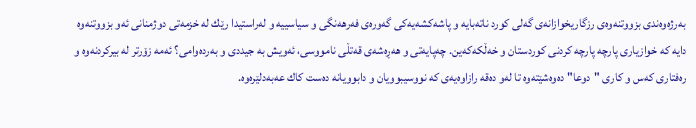به‌رژه‌وه‌ندی‌ بزووتنه‌وه‌ی‌ رزگاریخوازانه‌ی‌ گه‌لی‌ كورد ناته‌بایه‌ و پاشه‌كشه‌یه‌كی‌ گه‌وره‌ی‌ فه‌رهه‌نگی‌ و سیاسییه‌ و له‌راستیدا رێك له‌ خزمه‌تی‌ دوژمنانی‌ ئه‌و بزووتنه‌وه‌ دایه‌ كه‌ خوازیاری‌ پارچه‌ پارچه‌ كردنی‌ كوردستان و خه‌ڵكه‌كه‌ین. چه‌پایه‌تی‌ و هه‌ڕه‌شه‌ی‌ قه‌تڵی‌ نامووسی‌، ئه‌ویش به‌ جیددی‌ و به‌رده‌وامی‌؟ ئه‌مه‌ زۆرتر له‌ بیركردنه‌وه‌ و ره‌فتاری‌ كه‌س و كاری‌ "دوعا" ده‌وه‌شێته‌وه‌ تا له‌و ده‌قه‌ رازاوه‌یه‌ی‌ كه‌ نووسیبوویان و دابوویانه‌ ده‌ست كاك عه‌به‌دلێره‌وه‌.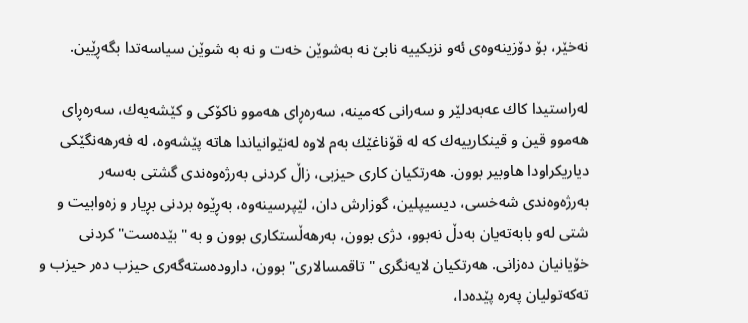نه‌خێر، بۆ دۆزینه‌وه‌ی‌ ئه‌و نزیكییه‌ نابێ‌ نه‌ به‌شوێن خه‌ت و نه‌ به‌ شوێن سیاسه‌تدا بگه‌ڕێین.

له‌راستیدا كاك عه‌به‌دلێر و سه‌رانی‌ كه‌مینه‌، سه‌ره‌ڕای‌ هه‌موو ناكۆكی‌ و كێشه‌یه‌ك، سه‌ره‌ڕای‌ هه‌موو قین و قینكارییه‌ك كه‌ له‌ قۆناغێك به‌م لاوه‌ له‌نێوانیاندا هاته‌ پێشه‌وه‌، له‌ فه‌رهه‌نگێكی‌ دیاریكراودا هاوبیر بوون. هه‌رتكیان كاری‌ حیزبی‌، زاڵ‌ كردنی‌ به‌رژه‌وه‌ندی‌ گشتی‌ به‌سه‌ر به‌رژه‌وه‌ندی‌ شه‌خسی‌، دیسیپلین، گوزارش دان، لێپرسینه‌وه‌، به‌ڕێوه‌ بردنی‌ بڕیار و زه‌وابیت و شتی‌ له‌و بابه‌ته‌یان به‌دڵ‌ نه‌بوو، دژی‌ بوون، به‌رهه‌ڵستكاری‌ بوون و به‌ "بێده‌ست" كردنی‌ خۆیانیان ده‌زانی‌. هه‌رتكیان لایه‌نگری‌ "تاقمسالاری‌" بوون، داروده‌سته‌گه‌ری‌ حیزب ده‌ر حیزب و ته‌كه‌تولیان په‌ره‌ پێده‌دا،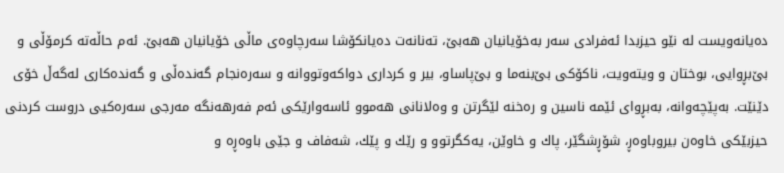ده‌یانه‌ویست له‌ نێو حیزبدا ئه‌فرادی‌ سه‌ر به‌خۆیانیان هه‌بێ‌، ته‌نانه‌ت ده‌یانكۆشا سه‌رچاوه‌ی‌ ماڵی‌ خۆیانیان هه‌بێ‌. ئه‌م حاڵه‌ته‌ كرمۆڵی‌ و بێ‌بڕوایی‌، بوختان و ویته‌ویت، ناكۆكی‌ بێ‌بنه‌ما و بێ‌پاساو، بیر و كرداری‌ دواكه‌وتووانه‌ و سه‌ره‌نجام گه‌نده‌ڵی‌ و گه‌نده‌كاری‌ له‌گه‌ڵ‌ خۆی‌ دێنێت. به‌پێچه‌وانه‌، به‌بڕوای‌ ئێمه‌ ناسین و ره‌خنه‌ لێگرتن و وه‌لانانی‌ هه‌موو ئاسه‌وارێكی‌ ئه‌م فه‌رهه‌نگه‌ مه‌رجی‌ سه‌ره‌كیی‌ دروست كردنی‌ حیزبێكی‌ خاوه‌ن بیروباوه‌ڕ، شۆڕشگێر، پاك و خاوێن، یه‌كگرتوو و رێك و پێك، شه‌فاف و جێی‌ باوه‌ڕه‌ و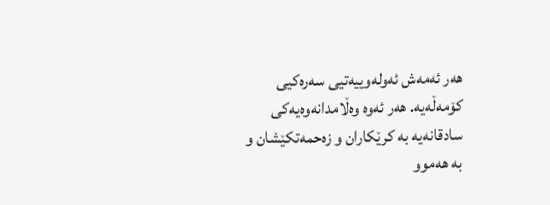هه‌ر ئه‌مه‌ش ئه‌وله‌وییه‌تیی‌ سه‌ره‌كیی‌ كۆمه‌ڵه‌یه‌. هه‌ر ئه‌وه‌ وه‌ڵامدانه‌وه‌یه‌كی‌ سادقانه‌یه‌ به‌ كرێكاران و زه‌حمه‌تكێشان و به‌ هه‌موو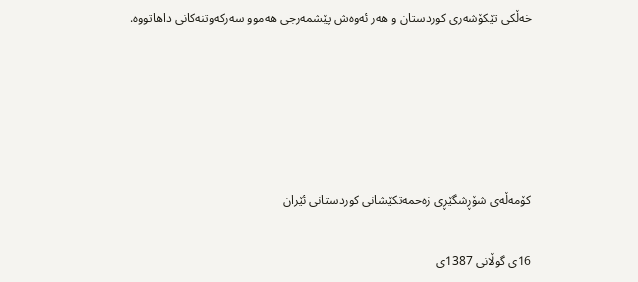خه‌ڵكی‌ تێكۆشه‌ری‌ كوردستان و هه‌ر ئه‌وه‌ش پێشمه‌رجی‌ هه‌موو سه‌ركه‌وتنه‌كانی‌ داهاتووه‌.





كۆمه‌ڵه‌ی‌ شۆڕشگێڕی‌ زه‌حمه‌تكێشانی‌ كوردستانی‌ ئێران

16ی‌ گوڵانی‌ 1387ی‌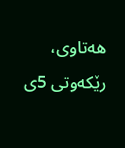هه‌تاوی‌، رێكه‌وتی‌ 5ی‌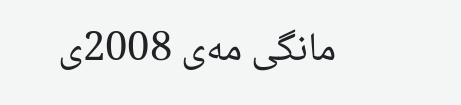مانگی‌ مه‌ی‌ 2008ی‌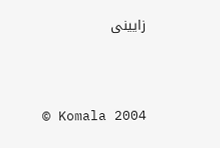زایینی‌



© Komala 2004